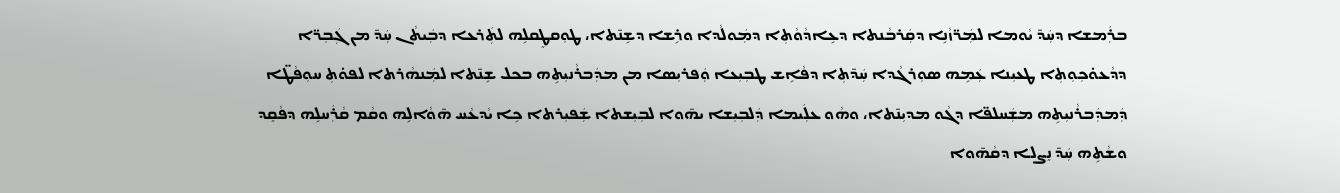ܒܪܲܡܫܐ ܕܚܲܕ̄ ܝܵܘܡܐ ܠܡܲܪ̈ܙܵܢܹܐ ܕܩܲܪܒܵܢܬܐ ܕܥܹܐܕܵܘܵܬܼܐ ܕܡܲܘܠܵܕܐ ܘܪܹܫܐ ܕܫܹܢ̄ܬܐ، ܛܘܼܩܛܸܩܠܹܗ ܠܬܲܪܥܐ ܕܒܲܝܬܵܢ ܚܲܕ̄ ܡܢ ܓܲܒܼܪ̈ܐ ܕܕܵܥܘ̇ܟܼܘܼܬܼܐ ܛܥܝܼܢܐ ܥܲܡܹܗ ܣܘܼܪܓܵܕܐ ܚܲܕ̄ܬܼܐ ܕܦܵܐܹܫ ܛܒܼܝܼܥܐ ܘܲܦܪܝܼܣܐ ܡܢ ܡܕܲܒܪܵܢܝܼܬܹܗ ܒܟܠ ܫܹܢ̄ܬܐ ܠܡܲܢܗܵܪܬܐ ܠܦܘ̇ܬܼ ܚܘܼܦܵܛ̈ܐ ܕܲܡܕܲܒܪܵܢܝܼܬܹܗ ܡܫܲܚܠܦ̈ܐ ܕܓܵܘ ܡܕܝܼܢ̄ܬܐ، ܘܗܵܘ ܥܠܲܝܡܐ ܕܲܠܒܼܝܼܫܐ ܝܗ̄ܘܐ ܠܒܼܝܼܫܬܐ ܫܲܦܝܼܪܬܐ ܟܹܐ ܝܵܕܥܵܚ ܗ̄ܘܵܐܠܹܗ ܘܩܵܡ ܩܵܪܲܚܠܹܗ ܕܦܵܩܸܕ ܘܫܵܬܹܗ ܚܲܕ̄ ܢܸܨܠܐ ܕܩܵܗ̄ܘܐ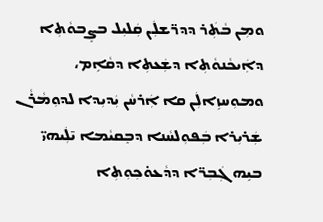ܘܡܼܢ ܒܵܬܲܪ ܕܕܪ̈ܫܠܲܢ ܩܲܠܝܼܠ ܒܨܸܒܘܵܬܼܐ ܕܐܲܝܟܵܢܘܵܬܼܐ ܕܫܲܥܬܼܐ ܕܩܵܐܹܡ، ܘܡܘܼܚܙܹܐܠܲܢ ܩܐ ܐܲܪܚܵܢ ܝܲܕܝܼܕܐ ܠܕܘܼܡܵܪܵܢ ܫܲܪܝܼܪܐ ܒܲܦܘܼܠܚܵܢܐ ܕܒܸܩܝܵܡܐ ܝ̄ܠܲܝܗܝ̈ ܒܝܹܗ ܓܲܒܼܪ̈ܐ ܕܕܵܥܘ̇ܟܼܘܼܬܼܐ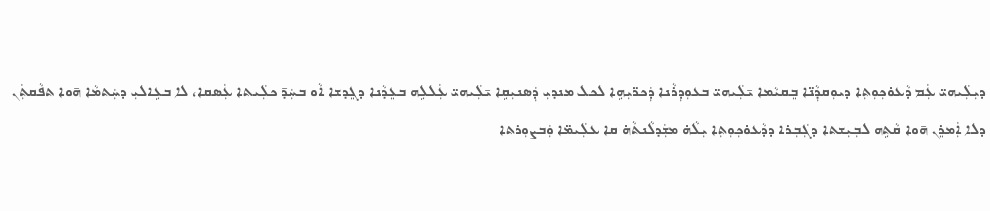ܕܝܼܠܲܝܗܝ̈ ܥܲܡ ܕܵܥܘ̇ܟܼܘܼܬܼܐ ܕܝܘܼܩܕܼܵܢ̈ܐ ܒܸܩܝܵܡܐ ܝ̄ܠܲܝܗܝ̈ ܒܥܘܼܕܼܪܵܢܐ ܕܲܟܪ̈ܝܼܗܹܐ ܠܟܠ ܡܢܕܝܼ ܕܲܣܢܝܼܩܹܐ ܝ̄ܠܲܝܗܝ̈ ܥܲܠܠܹܗ ܒܥܸܕܵܢܐ ܕܓܸܕܫܐ ܐܵܘ ܒܚܲܕ̄ ܟܠܲܝܬܐ ܥܲܣܩܐ، ܠܐ ܒܥܹܐܠܝܼ ܕܚܲܬܡܵܐ ܗ̄ܘܐ ܬܦܵܩܬܲܢ ܕܠܐ ܐܲܡܪܸܢ ܗ̄ܘܐ ܩܵܬܹܗ ܠܒܼܝܼܫܬܐ ܕܓܲܒܼܪܐ ܕܕܵܥܘ̇ܟܼܘܼܬܼܐ ܝܼܠܵܗ̇ ܡܫܲܕܠܵܢܬܵܗ̇ ܩܐ ܥܠܲܝܡ̈ܐ ܘܲܒܨܘܼܪܬܐ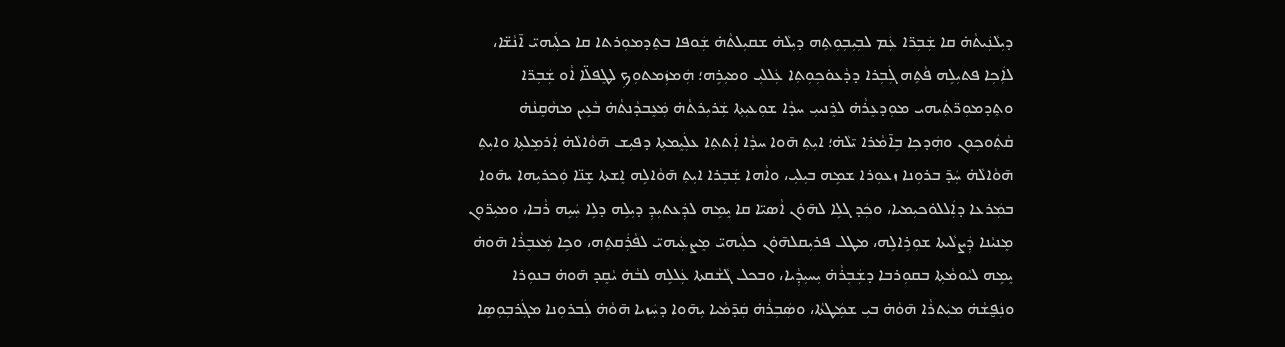ܕܝܼܠܵܢܲܝܬܵܗ̇ ܩܐ ܫܲܒܼܪ̈ܐ ܥܲܡ ܠܒܼܝܼܒܼܘܼܬܹܗ ܕܝܼܠܵܗ̇ ܫܩܝܼܠܬܵܗ̇ ܫܲܘܦܐ ܒܬܸܕܡܘܼܪܬܐ ܩܐ ܟܠܲܝܗܝ̈ ܐ̄ܢܵܫ̈ܐ، ܠܐܲܟܼܐ ܦܬܝܼܠܹܗ ܦܵܬܹܗ ܓܲܒܼܪܐ ܕܕܵܥܘ̇ܟܼܘܼܬܼܐ ܥܲܠܠܝܼ ܘܡܝܼܪܹܗ؛ ܗܲܡܙܲܡܬܘܼܟܼ ܠܛܸܦܠ̈ܐ ܐܵܘ ܫܲܒܼܪ̈ܐ ܘܬܸܕܡܘܼܪ̈ܬܲܝܗܝ ܡܘܼܕܥܸܪܵܗ̇ ܠܪܸܢܝܝܼ ܚܕܵܐ ܫܘܼܥܝܼܬܼܐ ܫܲܪܝܼܪܬܵܗ̇ ܡܲܥܸܒܕܵܢܬܵܗ̇ ܒܵܥܹܝܢ ܡܗܵܩܸܢܵܗ̇ ܩܵܬܲܘܟܼܘܼܢ ܘܗܲܕܟܼܐ ܒܹܐ̄ܡܵܪܐ ܝ̄ܠܵܗ̇؛ ܐܝܼܬܼ ܗ̄ܘܐ ܚܕܵܐ ܐܲܬܬܼܐ ܥܠܲܝܸܡܬܼܐ ܕܦܝܼܫ ܗ̄ܘܵܐܠܵܗ̇ ܐܲܪܡܸܠܬܼܐ ܘܐܝܼܬܼ ܗ̄ܘܵܐܠܵܗ̇ ܚܲܕ̄ ܒܪܘܼܢܐ ܙܥܘܼܪܐ ܫܡܹܗ ܒܝܼܠܝܼ، ܘܐܵܗܐ ܫܲܒܼܪܐ ܐܝܼܬܼ ܗ̄ܘܵܐܠܹܗ ܐܸܫܬܐ ܫܸܢ̈ܐ ܘܲܟܪܝܼܗܐ ܝܗ̄ܘܐ ܒܡܲܪܥܐ ܕܐܲܠܠܘ̇ܟܝܼܡܝܐ، ܘܟܲܕ ܓܠܹܐ ܠܗ̄ܘ̇ܢ ܐܵܣܝ̈ܐ ܩܐ ܝܸܡܹܗ ܠܕܲܥܬܝܼܕܼ ܕܝܼܠܹܗ ܕܠܹܐ ܚܲܝܹܗ ܪܵܒܐ، ܘܡܝܼܪ̈ܘܼܢ ܡܸܢܝܵܢܐ ܕܲܨܠܵܝܬܐ ܫܘܼܪܹܐܠܹܗ، ܡܛܠ ܦܪܝܼܩܠܗ̄ܘ̇ܢ ܟܠܲܝܗܝ̈ ܡܸܨܥܲܝܗܝ̈ ܠܦܵܪܲܩܬܹܗ، ܘܟܹܐ ܡܲܥܒܸܪܵܐ ܗ̄ܘܗ̇ ܝܸܡܹܗ ܠܝܵܘܡܵܬܼܐ ܒܩܘܼܪܒܐ ܕܫܲܒܼܪܵܗ̇ ܝܼܚܝܼܕܼܵܝܐ، ܘܒܟܠ ܓܵܫܵܩܬܐ ܥܲܠܠܹܗ ܠܒܵܗ̇ ܝܵܩܸܕ ܗ̄ܘܗ̇ ܒܢܘܼܪܐ ܘܢܲܦ̮ܫܵܗ̇ ܡܝܲܬܪܵܐ ܗ̄ܘܵܗ̇ ܒܝܼ ܫܡܲܛܬܵܐ، ܘܣܲܒܼܪܵܗ̇ ܩܲܕ̄ܡܵܝܐ ܝܼܗ̄ܘܐ ܕܚܲܙܝܐ ܗ̄ܘܵܗ̇ ܠܲܒܪܘܼܢܐ ܡܓܲܪܒܼܘܼܣܹܐ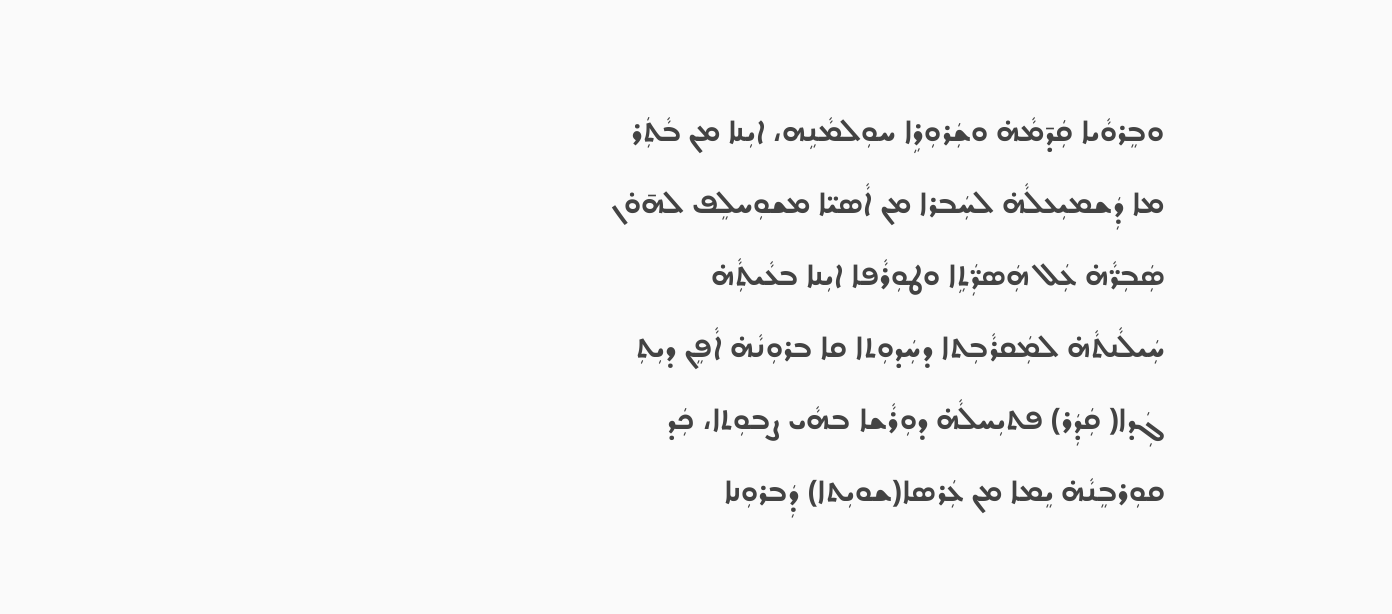ܘܒܸܪܘܵܝܐ ܩܲܕ̄ܡܵܗ̇ ܘܫܲܪܘܼܪܹܐ ܚܘܼܠܡܵܢܹܗ، ܐܝܼܢܐ ܡܢ ܒܵܬܲܪ ܡܐ ܕܲܫܡܝܼܥܠܵܗ̇ ܠܚܲܒܪܐ ܡܢ ܐܵܣܝ̈ܐ ܡܫܘܼܚܠܸܦ ܠܗ̄ܘ̇ܢ ܣܲܒܼܪ̈ܵܗ̇ ܥܲܠ ܗܲܣܪ̈ܲܬܹܐ ܘܛܘܼܪܵܦܐ ܐܝܼܢܐ ܒܥܵܝܬܼܵܗ̇ ܚܲܝܠܵܢܬܵܗ̇ ܠܡܲܩܪܵܒܼܬܐ ܕܚܲܕܘܼܬܐ ܩܐ ܒܪܘܼܢܵܗ̇ ܐܵܦܸܢ ܕܝܼܬܼ ܓܲܕܐ( ܩܲܕܲܪ) ܦܬܝܼܚܠܵܗ̇ ܕܘܼܪܵܫܐ ܒܗܵܝ ܨܒܘܼܬܐ، ܟܲܕ ܩܘܼܪܒܸܢܵܗ̇ ܝܸܡܐ ܡܢ ܥܲܪܣܐ(ܫܘܝܼܬܐ) ܕܲܒܪܘܼܢܐ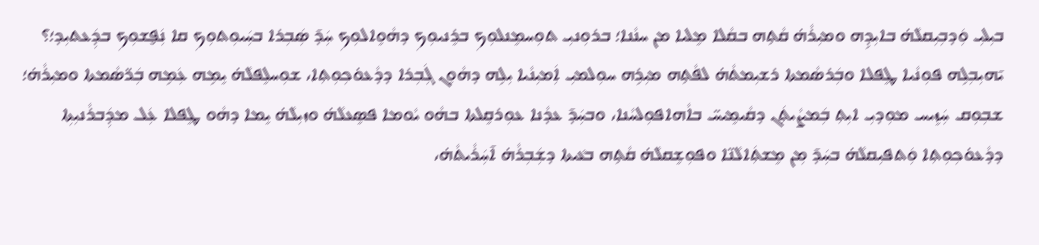ܒܝܼܠܝܼ ܘܲܕܒܼܝܼܩܠܵܗ̇ ܒܐܝܼܕܹܗ ܘܡܝܼܪܵܗ̇ ܩܵܬܹܗ ܒܩܵܠܐ ܡܸܠܝܐ ܡܢ ܚܢܵܢܐ؛ ܒܪܘܼܢܝܼ ܬܘܼܚܡܸܢܠܘܼܟܼ ܒܪܸܢܝܘܼܟܼ ܕܗܵܘܸܐܠܘܼܟܼ ܚܲܕ̄ ܣܲܒܼܪܐ ܒܚܲܝܘܼܬܘܼܟܼ ܩܐ ܢܲܦ̮ܫܘܼܟܼ ܒܕܲܥܬܝܼܕ؛؟ ܝ̄ܗܝܼܒܼܠܹܗ ܦܘܼܢܵܝܐ ܛܸܦܠܐ ܘܒܲܪܣܵܡܬܐ ܪܫܝܼܡܬܵܗ̇ ܠܦܵܬܹܗ ܡܝܼܪܹܗ ܚܘܼܠܡܝܼ ܐܲܡܝܼܢܵܝܐ ܝܼܠܹܗ ܕܗܵܘܸܢ ܓܲܒܼܪܐ ܕܕܵܥܘ̇ܟܼܘܼܬܼܐ، ܫܘܼܚܠܸܦܠܵܗ̇ ܝܸܡܹܗ ܥܲܡܹܗ ܒܲܪ̈ܣܵܡܬܐ ܘܡܝܼܪܵܗ̇؛ ܫܒܼܘܼܩ ܚܲܙܸܝܚ ܡܘܼܕܝܼ ܐܝܼܬܼ ܒܲܡܨܵܝܬܲܢ ܕܩܵܝܡܸܝܚ̈ ܒܐܵܗܐܦܘܼܠܚܵܢܐ، ܘܒܚܲܕ̄ ܥܕܵܢܐ ܥܘܼܪܩܸܠܬܐ ܒܗܵܘ ܝܵܘܡܐ ܦܣܸܥܠܵܗ̇ ܘܙܝܼܠܵܗ̇ ܝܸܡܐ ܕܗܵܘ ܛܸܦܠܐ ܥܲܠ ܡܕܲܒܪܵܢܝܼܬܼܐ ܕܕܵܥܘ̇ܟܼܘܼܬܼܐ ܘܲܬܦܝܼܩܠܵܗ̇ ܒܚܲܕ̄ ܡܼܢ ܡܸܫܬܲܐܠܵܢ̈ܐ ܘܦܘܼܫܸܩܠܵܗ̇ ܩܵܬܹܗ ܒܥܵܝܬܐ ܕܫܲܒܼܪܵܗ̇ ܐ̄ܚܲܪܵܝܬܵܗ̇،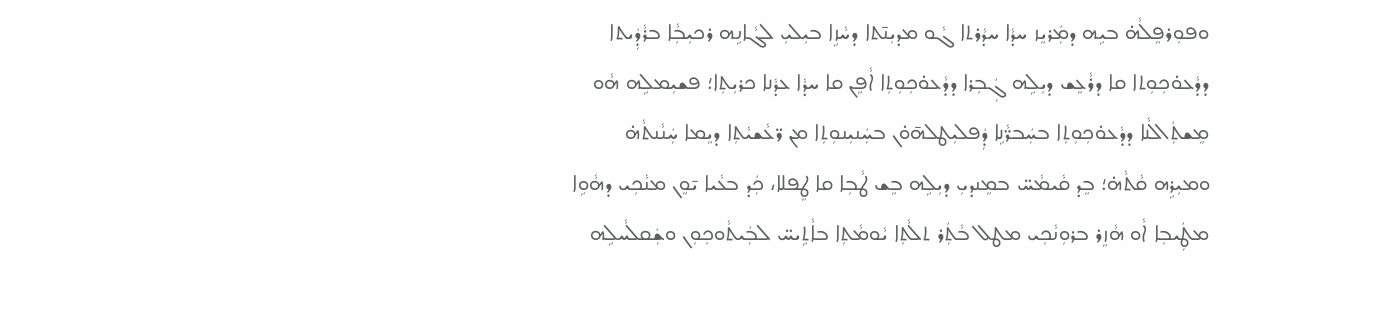ܘܦܘܼܪܦܸܠܵܗ̇ ܒܝܹܗ ܕܡܲܪܝܸܙ ܚܕܵܐ ܚܕܵܪܬܐ ܓܵܘ ܡܕܝܼܢ̄ܬܐ ܕܚܵܙܹܐ ܒܝܼܠܝܼ ܠܓܵܐܢܹܗ ܪܟܝܼܒܼܵܐ ܒܪܵܕܲܝܬܐ ܕܕܵܥܘ̇ܟܼܘܼܬܐ ܩܐ ܕܪܵܥܸܫ ܕܝܼܠܹܗ ܓܲܒܼܪܐ ܕܕܵܥܘ̇ܟܼܘܼܬܼܐ ܐܵܦܸܢ ܩܐ ܚܕܵܐ ܥܕܵܢܐ ܟܪܝܼܬܼܐ؛ ܦܫܝܼܡܠܹܗ ܗܵܘ ܡܸܫܬܲܐܠܵܢܐ ܕܕܵܥܘ̇ܟܼܘܼܬܼܐ ܒܚܲܒܪ̈ܵܢܹܐ ܕܲܦܠܝܼܛܠܗ̄ܘ̇ܢ ܒܚܲܢܝܼܢܘܼܬܼܐ ܡܢ ܪ̈ܥܵܫܝܵܬܼܐ ܕܝܸܡܐ ܚܲܢܵܢܬܵܗ̇ ܘܡܝܼܪܹܗ ܩܵܬܵܗ̇؛ ܒܸܕ ܩܵܝܡܵܚ̈ ܒܡܸܢܕܝܼ ܕܝܼܠܹܗ ܒܸܫ ܛܵܒܼܐ ܩܐ ܛܸܦܠܐ، ܟܲܕ ܒܥܵܝܐ ܝ̄ܘܸܢ ܡܢܵܟܼܝ ܕܗܵܘܹܐ ܡܛܲܝܒܼܐ ܐܵܘ ܗܵܙܸܪ ܒܪܘܼܢܵܟܼܝ ܡܛܠ ܒܵܬܲܪ ܬܠܵܬܼܐ ܝܵܘܡܵܬܼܐ ܒܐܵܬܹܝܚ̈ ܠܒܲܝܬܵܘܟܼܘܼܢ ܘܫܲܩܠܵܚܠܹܗ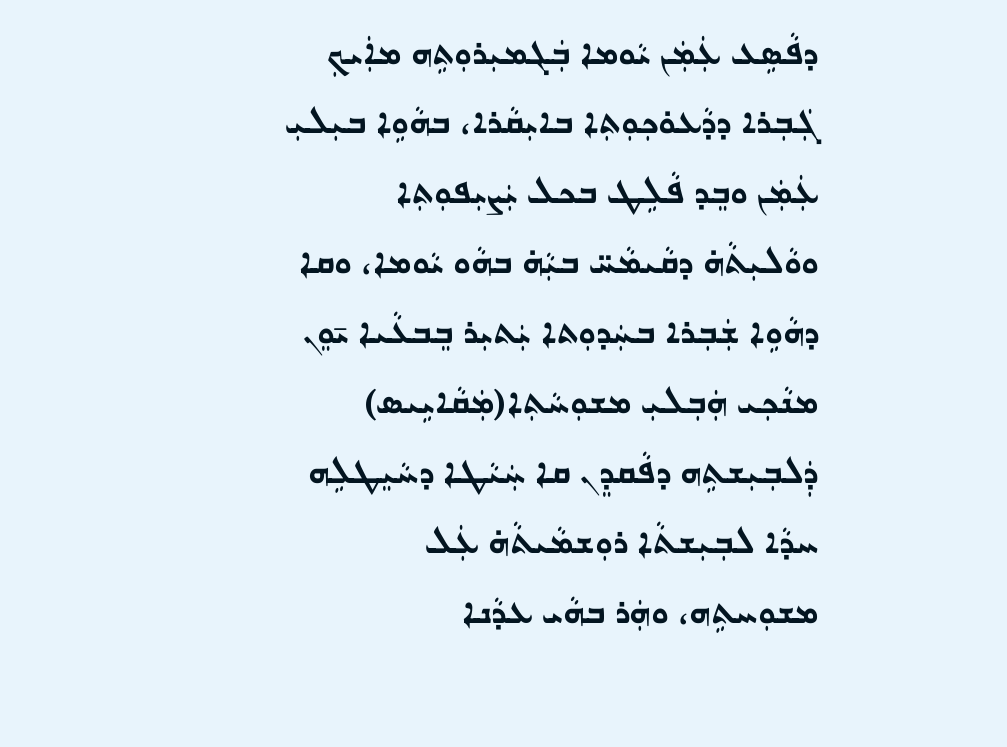ܕܦܵܣܹܥ ܥܲܡܲܢ ܝܵܘܡܐ ܒܲܓܡܝܼܪܘܼܬܹܗ ܡܐܲܝܟܼ ܓܲܒܼܪܐ ܕܕܵܥܘ̇ܟܼܘܼܬܼܐ ܒܐܝܼܩܵܪܐ، ܒܗܵܘܹܐ ܒܝܼܠܝܼ ܥܲܡܲܢ ܘܒܸܕ ܦܵܠܹܛ ܒܟܠ ܝܲܨܝܼܦܘܼܬܼܐ ܘܘܵܠܝܼܬܵܗ̇ ܕܩܵܝܡܵܚ̈ ܒܝܼܵܗ̇ ܒܗܵܘ ܝܵܘܡܐ، ܘܩܐ ܕܗܵܘܹܐ ܫܲܒܼܪܐ ܒܚܲܕܘܼܬܐ ܝܲܬܝܼܪ ܒܸܒܥܵܝܐ ܝ̄ܘܸܢ ܡܢܵܟܼܝ ܗܲܒܼܠܝܼ ܡܫܘܼܚܵܬܼܐ(ܡܲܩܵܐܝܹܝܣ) ܕܲܠܒܼܝܼܫܬܹܗ ܕܦܵܩܕܸܢ ܩܐ ܚܲܝܵܛܐ ܕܚܵܝܸܛܠܹܗ ܚܕܵܐ ܠܒܼܝܼܫܬܵܐ ܪܘܼܫܡܵܝܬܵܗ̇ ܥܲܠ ܡܫܘܼܚܬܹܗ، ܘܗܲܪ ܒܗܵܝ ܥܕܵܢܐ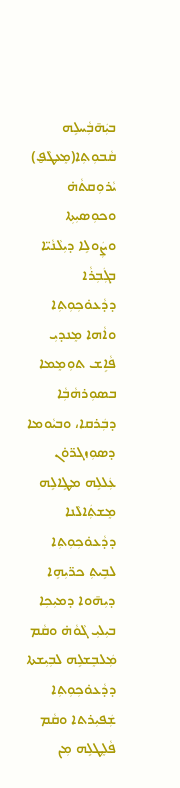ܒܝܲܗ̄ܒܼܵܚܠܹܗ ܩܵܒܘܼܬܼܐ(ܡܸܥܛܵܦ̮) ܝܵܪܘܼܩܬܵܗ̇ ܘܟܘܼܣܝܼܬܼܐ ܘܨܲܘܠܹܐ ܕܝܼܠܵܢܵܝ̈ܐ ܒܓܲܒܼܪܵܐ ܕܕܵܥܘ̇ܟܼܘܼܬܼܐ ܘܐܵܗܐ ܡܸܢܕܝܼ ܦܵܐܹܫ ܬܘܼܡܸܡܐ ܒܣܘܼܪܗܵܒܼܵܐ ܕܒܲܪܩܐ، ܘܒܝܵܘܡܐ ܕܣܘܼܙܓܪ̈ܘ̇ܢ ܥܲܠܠܹܗ ܡܛܹܐܠܹܗ ܡܸܫܬܲܐܠܵܢܐ ܕܕܵܥܘ̇ܟܼܘܼܬܼܐ ܠܒܹܝܬܼ ܟܪ̈ܝܼܗܹܐ ܕܝܼܗ̄ܘܐ ܕܡܝܼܟܼܐ ܒܝܼܠܝܼ ܓܵܘܵܗ̇ ܘܩܵܡ ܡܲܠܒܸܫܠܹܗ ܠܒܼܝܼܫܬܐ ܕܕܵܥܘ̇ܟܼܘܼܬܼܐ ܫܲܦܝܼܪܬܐ ܘܩܵܡ ܦܵܠܸܛܠܹܗ ܡܼܢ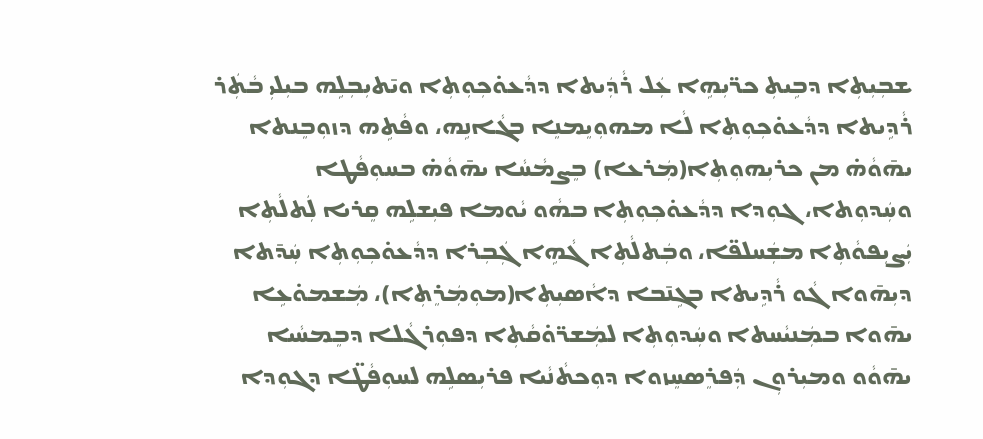ܫܒܼܝܼܬܼܐ ܕܒܹܝܬܼ ܟܪ̈ܝܼܗܹܐ ܥܲܠ ܪܵܕܲܝܬܐ ܕܕܵܥܘ̇ܟܼܘܼܬܼܐ ܘܝ̄ܬܝܼܒܼܠܹܗ ܒܝܼܠܝܼ ܒܵܬܲܪ ܪܵܕܹܝܬܐ ܕܕܵܥܘ̇ܟܼܘܼܬܼܐ ܠܵܐ ܡܗܘܼܝܸܡܢܸܐ ܒܓܵܐܢܹܗ، ܘܦܵܬܹܗ ܕܙܘܼܒܸܢܬܐ ܝܗ̄ܘܵܗ̇ ܡܢ ܟܪܝܼܗܘܼܬܼܐ(ܡܲܪܥܐ) ܒܸܨܡܵܚܵܐ ܝܗ̄ܘܵܗ̇ ܒܚܘܼܦܵܛܐ ܘܚܲܕܘܼܬܐ، ܓܘܼܕܐ ܕܕܵܥܘ̇ܟܼܘܼܬܼܐ ܒܗܵܘ ܝܵܘܡܐ ܦܝܼܫܠܹܗ ܩܸܪܝܐ ܠܲܬܠܵܬܼܐ ܝܲܨܝܼܦܘܵܬܼܐ ܡܫܲܚܠܦ̈ܐ، ܘܒܲܬܠܵܬܼܐ ܓܵܗܹܐ ܓܲܒܼܪܐ ܕܕܵܥܘ̇ܟܼܘܼܬܼܐ ܚܲܕ̄ܬܐ ܕܝܼܗ̄ܘܐ ܓܵܘ ܪܵܕܹܝܬܐ ܒܓܹܢ̄ܒܐ ܕܐܵܣܝܼܬܼܐ(ܡܘܼܡܲܪܸܬܼܐ)، ܡܲܫܡܘ̇ܥܹܐ ܝܗ̄ܘܐ ܒܡܲܢܝܵܚܬܐ ܘܚܲܕܘܼܬܼܐ ܠܡܲܫܪ̈ܘ̇ܩܵܬܼܐ ܕܦܘܼܪܓܵܠܐ ܕܒܸܡܚܵܝܐ ܝܗ̄ܘܵܘ ܘܡܝܼܪܘܼܢ ܕܲܦܪܸܣܚܸܙܘܐ ܕܘܼܟܬܵܢܵܝܐ ܦܪܝܼܣܠܹܗ ܠܚܘܼܦܵܛ̈ܐ ܕܓܘܼܕܐ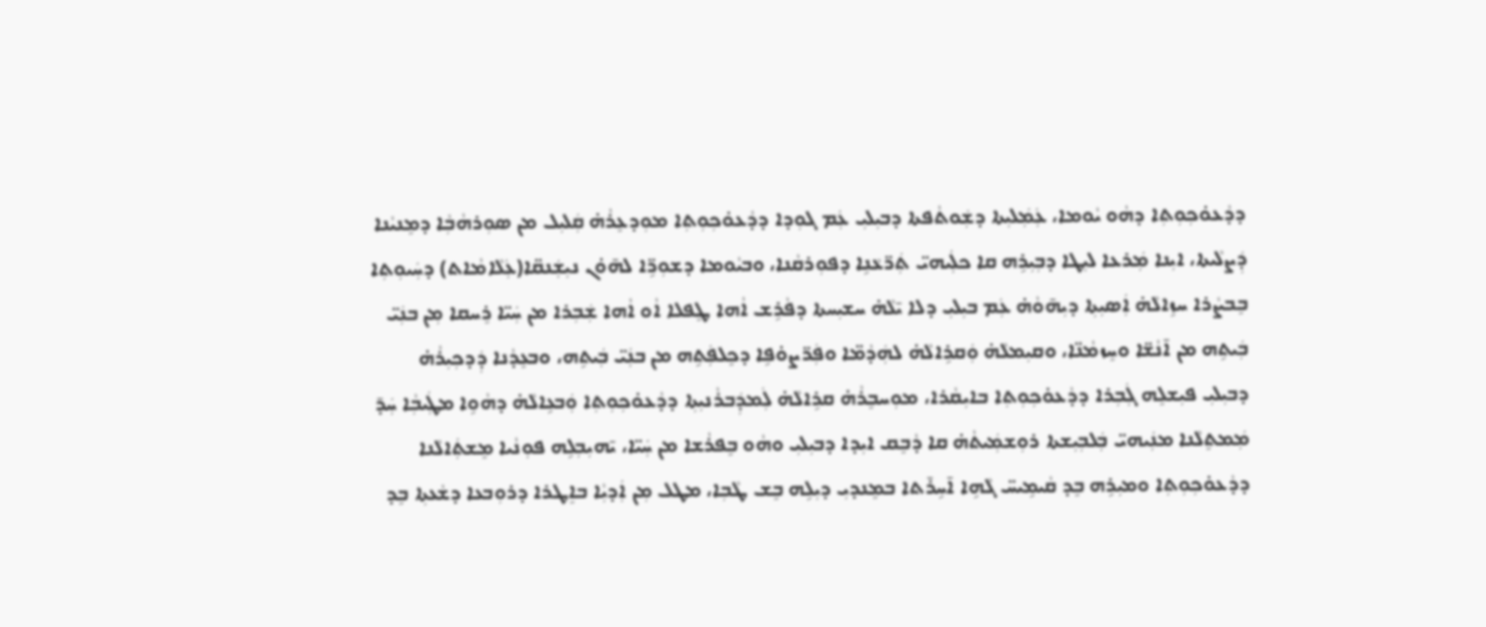ܕܕܵܥܘ̇ܟܼܘܼܬܼܐ ܕܗܵܘ ܝܵܘܡܐ، ܥܲܡܲܠܝܼܬܐ ܕܫܲܘܬܵܦܬܐ ܕܒܝܼܠܝܼ ܥܲܡ ܓܘܼܕܐ ܕܕܵܥܘ̇ܟܼܘܼܬܼܐ ܡܘܼܕܥܸܪܵܗ̇ ܩܲܠܝܼܠ ܡܢ ܣܘܼܪܗܵܒܼܵܐ ܕܡܸܢܝܵܢܐ ܕܲܨܠܵܝܬܐ، ܐܝܼܢܐ ܡܲܪܥܐ ܠܝܼܛܐ ܕܒܼܝܼܪܹܗ ܩܐ ܟܠܲܝܗܝ̈ ܬܲܪ̈ܥܵܢܹܐ ܕܦܘܼܪܩܵܢܐ، ܘܒܝܵܘܡܐ ܕܫܘܼܪܹ̈ܐ ܠܗ̄ܘ̇ܢ ܢܝܼܫܲܢܩ̈ܐ(ܥܲܠܵܐܡܵܐܬ) ܕܚܲܝܘܼܬܼܐ ܒܸܒܨܵܪܐ ܚܙܹܐܠܵܗ̇ ܐܲܣܝܼܬܼܐ ܕܝܼܗ̄ܘܵܗ̇ ܥܲܡ ܒܝܼܠܝܼ ܕܠܐ ܝ̄ܠܵܗ̇ ܚܫܝܼܚܬܐ ܕܦܵܪܹܫ ܐܵܗܐ ܛܸܦܠܐ ܐܵܘ ܐܵܗܐ ܫܲܒܼܪܐ ܡܢ ܚܲܝ̈ܐ ܪܸܚܩܐ ܡܼܢ ܒܢܲܝ̈ ܒܲܝܬܹܗ ܡܢ ܐ̄ܢܵܫ̈ܐ ܘܚܸܙܡܵܢ̈ܐ، ܘܩܝܼܡܠܵܗ̇ ܘܲܩܪܹܐܠܵܗ̇ ܠܗܲܕܵܡ̈ܐ ܘܦܲܪ̈ܨܘ̇ܦܹܐ ܕܟܸܠܦܲܬܹܗ ܡܢ ܒܢܲܝ̈ ܒܲܝܬܹܗ، ܘܒܥܸܕܵܢܐ ܕܲܕܟܼܝܼܪܵܗ̇ ܕܒܝܼܠܝܼ ܦܝܼܫܠܸܗ ܓܲܒܼܪܐ ܕܕܵܥܘ̇ܟܼܘܼܬܼܐ ܒܐܝܼܩܵܪܐ، ܡܘܼܚܒܸܪܵܗ̇ ܩܪܹܐܠܵܗ̇ ܠܲܡܕܲܒܪܵܢܝܼܬܼܐ ܕܕܵܥܘ̇ܟܼܘܼܬܼܐ ܘܲܒܥܹܐܠܵܗ̇ ܕܗܵܘܹܐ ܡܛܲܝܒܼܵܐ ܚܲܕ̄ ܡܲܡܬܸܠܵܢܐ ܡܢܲܝܗܝ̈ ܒܲܠܒܼܝܼܫܬܐ ܪܘܼܫܡܲܝܬܵܗ̇ ܩܐ ܕܵܒܸܩ ܐܝܼܕܐ ܕܒܝܼܠܝܼ ܘܗܵܘ ܒܸܦܪܵܫܐ ܡܢ ܚܲܝ̈ܐ، ܝ̄ܗܝܼܒܼܠܹܗ ܦܘܼܢܵܝܐ ܡܸܫܬܲܐܠܵܢܐ ܕܕܵܥܘ̇ܟܼܘܼܬܼܐ ܘܡܝܼܪܹܗ ܒܸܕ ܩܵܝܡܹܝܚ̈ ܓܵܗܹܐ ܐ̄ܚܹܪ̄ܬܐ ܒܡܸܢܕܝܼ ܕܝܼܠܹܗ ܒܸܫ ܛܵܒܼܐ، ܡܛܠ ܡܼܢ ܐܲܕܝܼܵܐ ܒܐܸܛܪܐ ܕܪܘܼܒܥܐ ܕܫܵܥܬܼܐ ܒܸܕ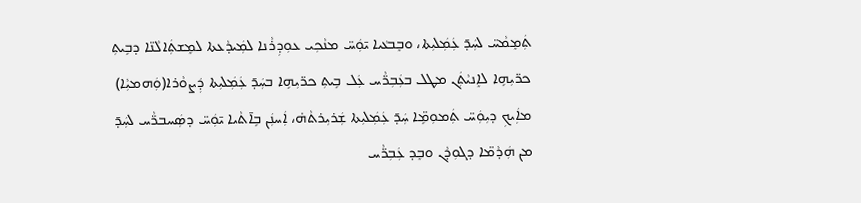ܬܲܡܸܡܵܚ̈ ܠܚܲܕ̄ ܥܲܡܲܠܝܼܬܐ، ܘܒܸܒܥܵܝܐ ܝ̄ܘܲܚ̈ ܡܢܵܟܼܝ ܥܘܼܕܼܪܵܢܐ ܠܡܲܝܕܵܥܬܐ ܠܡܸܫܬܲܐܠܵܢ̈ܐ ܕܒܹܝܬܼ ܟܪ̈ܝܼܗܹܐ ܠܐܸܢܝܵܬܲܢ ܡܛܠ ܒܥܲܒܼܪ̈ܵܚ ܥܲܠ ܒܹܝܬܼ ܟܪ̈ܝܼܗܹܐ ܒܚܲܕ̄ ܥܲܡܲܠܝܼܬܐ ܕܲܨܘܵܪܐ(ܘܲܗܡܝܼܵܐ) ܡܐܲܝܟܼ ܕܝܼܘܲܚ̈ ܬܲܡܘܼܡܹ̈ܐ ܚܲܕ̄ ܥܲܡܲܠܝܼܬܐ ܫܲܪܝܼܪܬܵܗ̇، ܐܲܚܢܲܢ ܒܹܐ̄ܬܵܝܐ ܝ̄ܘܲܚ̈ ܕܣܲܚܒܪ̈ܵܚ ܠܚܲܕ̄ ܡܢ ܗܲܕܵܡ̈ܐ ܕܓܘܼܕܵܢ ܘܒܸܕ ܥܲܒܼܪ̈ܵܚ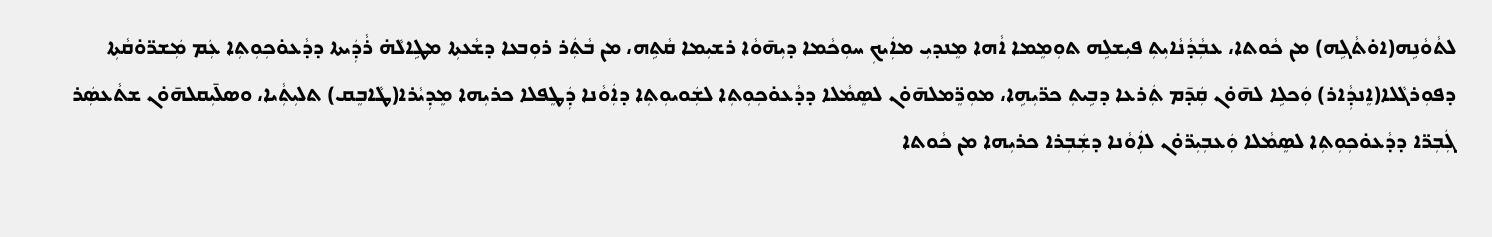ܠܬܵܘܵܢܹܗ(ܐܘ̇ܬܵܓܹܗ) ܡܢ ܟܵܘܬܐ، ܥܒܼܵܕܵܢܵܐܝܼܬܼ ܦܝܼܫܠܹܗ ܬܘܼܡܸܡܐ ܐܵܗܐ ܡܸܢܕܝܼ ܡܐܲܝܟܼ ܚܘܼܟܵܡܐ ܕܝܼܗ̄ܘܵܐ ܪܫܝܼܡܐ ܩܵܬܹܗ، ܡܢ ܒܵܬܲܪ ܪܘܼܒܥܐ ܕܫܵܥܬܼܐ ܡܛܹܐܠܵܗ̇ ܪܵܕܲܝܬܐ ܕܕܵܥܘ̇ܟܼܘܼܬܼܐ ܥܲܡ ܡܲܫܪ̈ܘ̇ܩܵܬܼܐ ܕܦܘܼܪܓܵܠܐ(ܐܸܢܕܼܵܐܪ) ܘܲܟܠܹܐ ܠܗ̄ܘ̇ܢ ܩܲܕ̄ܡ ܬܲܪܥܐ ܕܒܹܝܬܼ ܟܪ̈ܝܼܗܹܐ، ܡܘܼܪܸ̈ܡܠܗ̄ܘ̇ܢ ܠܣܸܡܵܠܐ ܕܕܵܥܘ̇ܟܼܘܼܬܼܐ ܠܫܲܘܝܘܼܬܼܐ ܕܐܲܘܵܢܐ ܕܲܛܸܦܠܐ ܟܪܝܼܗܐ ܡܸܕܼܝܵܪܐ(ܛܵܐܒܸܩ) ܬܠܝܼܬܼܵܝܐ، ܘܣܠ̄ܝܼܩܠܗ̄ܘ̇ܢ ܫܬܵܥܣܲܪ ܓܲܒܼܪ̈ܐ ܕܕܵܥܘ̇ܟܼܘܼܬܼܐ ܠܣܸܡܵܠܐ ܘܲܥܒܼܝܼܪ̈ܘ̇ܢ ܠܐܲܘܵܢܐ ܕܫܲܒܼܪܐ ܟܪܝܼܗܐ ܡܢ ܟܵܘܬܐ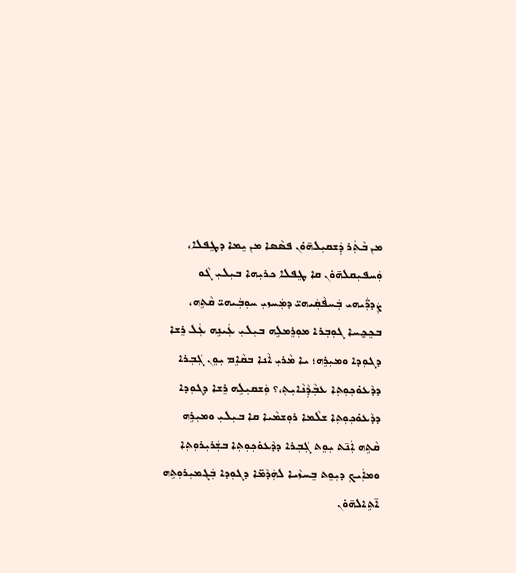ܡܢ ܒܵܬܲܪ ܕܲܫܩܝܼܠܗ̄ܘ̇ܢ ܦܣܵܣܐ ܡܢ ܝܸܡܐ ܕܛܸܦܠܐ، ܘܲܚܦܝܼܩܠܗ̄ܘ̇ܢ ܩܐ ܛܸܦܠܐ ܟܪܝܼܗܐ ܒܝܼܠܝܼ ܓܵܘ ܨܲܕܪ̈ܲܝܗܝ ܒܲܚܦܵܩܲܝܗܝ̈ ܕܡܲܚܙܝܼ ܚܘܼܒܲܝܗܝ̈ ܩܵܬܹܗ، ܒܟܸܟ̮ܚܐ ܓܘܼܒܼܪܐ ܡܘܼܪܸܡܠܹܗ ܒܝܼܠܝܼ ܥܲܝܢܹܗ ܥܲܠ ܪܸܫܐ ܕܓܘܼܕܐ ܘܡܝܼܪܹܗ؛ ܝܐ ܡܵܪܝܼ ܐܵܢܐ ܒܩܵܐܹܡ ܝܼܘܸܢ ܓܲܒܼܪܐ ܕܕܵܥܘ̇ܟܼܘܼܬܼܐ ܥܒܼܵܕܼܵܢܵܐܝܼܬܼ،؟ ܘܲܫܩܝܼܠܹܗ ܪܸܫܐ ܕܓܘܼܕܐ ܕܕܵܥܘ̇ܟܼܘܼܬܼܐ ܫܠܵܡܐ ܪܘܼܫܡܵܝܐ ܩܐ ܒܝܼܠܝܼ ܘܡܝܼܪܹܗ ܩܵܬܹܗ ܐܲܢ̄ܬ ܝܼܘܸܬ ܓܲܒܼܪܐ ܕܕܵܥܘ̇ܟܼܘܼܬܼܐ ܒܫܲܪܝܼܪܘܼܬܼܐ ܘܡܐܲܝܟܼ ܕܝܼܘܸܬ ܒܸܚܙܵܝܐ ܠܗܲܕܵܡ̈ܐ ܕܓܘܼܕܐ ܒܲܓܡܝܼܪܘܼܬܹܗ ܐ̄ܬܹܐܠܗ̄ܘ̇ܢ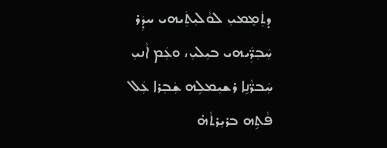ܕܬܲܡܸܡܝܼ ܠܘܵܠܝܼܬܲܝܗܝ ܚܕܲܪ ܚܲܒܼܪ̈ܲܝܗܝ ܒܝܼܠܝܼ، ܘܥܲܡ ܐܵܢܝܼ ܚܲܒܪ̈ܵܢܹܐ ܪܫܝܼܡܠܹܗ ܫܲܒܼܪܐ ܥܲܠ ܦܵܬܹܗ ܒܪܝܼܪܬܵܗ̇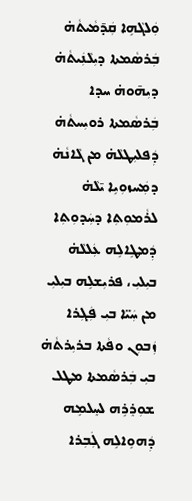ܘܲܠܓܵܗܹܐ ܩܲܕ̄ܡܵܝܬܵܗ̇ ܒܲܪܣܵܡܬܐ ܕܝܼܠܵܢܲܝܬܵܗ̇ ܕܝܼܗ̄ܘܗ̇ ܚܕܐ ܒܲܪܣܵܡܬܐ ܪܘܝܼܚܬܵܗ̇ ܕܲܦܠܝܼܛܠܵܗ̇ ܡܢ ܓܵܐܢܵܗ̇ ܕܡܲܚܙܘܼܝܹܐ ܝ̄ܠܵܗ̇ ܠܪܵܡܘܼܬܼܐ ܕܚܲܕܘܼܬܼܐ ܕܲܡܛܹܐܠܹܗ ܥܲܠܠܵܗ̇ ܒܝܼܠܝܼ، ܦܪܝܼܫܠܹܗ ܒܝܼܠܝܼ ܡܢ ܚܲܝ̈ܐ ܒܝܼ ܦܲܓܼܪܐ ܙܲܒܘܼܢ ܘܦܵܬܐ ܒܪܝܼܪܬܵܗ̇ ܒܝܼ ܒܲܪܣܵܡܬܐ ܡܛܠ ܫܘܼܪܸܪܹܗ ܠܚܸܠܡܹܗ ܕܲܗܘܹܐܠܹܗ ܓܲܒܼܪܐ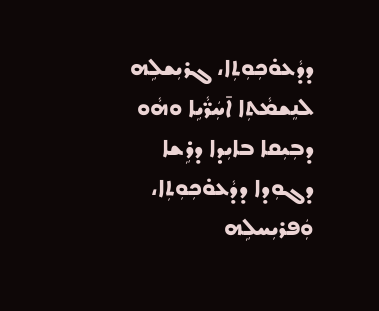ܕܕܵܥܘ̇ܟܼܘܼܬܼܐ، ܓܪܝܼܫܠܹܗ ܠܢܸܫܡܵܬܼܐ ܐ̄ܚܲܪ̈ܵܝܹܐ ܘܗܵܘ ܕܒܼܝܼܩܐ ܒܐܝܼܕܐ ܕܪܹܫܐ ܕܓܘܼܕܐ ܕܕܵܥܘ̇ܟܼܘܼܬܼܐ، ܘܲܦܪܝܼܚܠܹܗ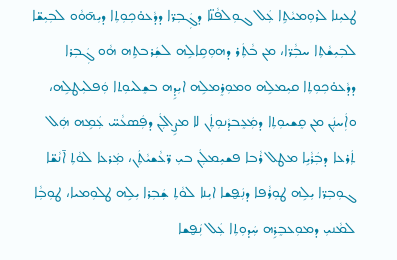ܛܥܝܼܢܐ ܠܪܘܼܡܝܵܬܹܐ ܥܲܠ ܓܘܼܠܦܵܢ̈ܐ ܕܓܲܒܼܪ̈ܐ ܕܕܵܥܘ̇ܟܼܘܼܬܼܐ ܕܝܼܗ̄ܘܵܘ ܠܒܼܝܼܫ̈ܐ ܠܒܼܝܼܫܵܬܼܐ ܚܒܼܵܪ̈ܐ، ܡܢ ܒܵܬܲܪ ܕܗܘܼܩܹܐܠܹܗ ܠܫܲܪܒܬܹܗ ܗܵܘ ܓܲܒܼܪܐ ܕܕܵܥܘ̇ܟܼܘܼܬܼܐ ܩܝܼܡܠܹܗ ܘܡܘܼܪܸܡܠܹܗ ܐܝܼܕܹܗ ܒܫܸܠܝܘܼܬܐ ܘܲܦܠܝܼܛܠܹܗ، ܘܐܲܚܢܲܢ ܡܢ ܩܸܫܝܘܼܬܼܐ ܕܡܲܥܸܒܕܵܢܘܼܬܲܢ ܠܐ ܡܨܹܐܠܲܢ ܕܦܲܣܥܵܚ̈ ܥܲܡܹܗ ܗܲܠ ܬܲܪܥܐ ܕܒܲܪܵܝܹܐ ܡܛܠ ܪܵܒܐ ܦܫܝܼܡܠܲܢ ܒܝܼ ܪ̈ܥܵܫܝܵܬܲܢ، ܡܲܪܥܐ ܠܘܵܬܼ ܐ̄ܢܵܫ̈ܐ ܓܘܼܒܼܪ̈ܐ ܝܼܠܹܗ ܛܘܼܪܵܦܐ ܕܢܲܦ̮ܫܐ ܐܝܼܢܐ ܠܘܵܬܼ ܫܲܒܼܪܐ ܝܼܠܹܗ ܛܠܘܼܡܝܐ، ܛܘܼܒܼܵܐ ܠܡܵܢܝܼ ܕܡܘܼܥܒܸܪܹܗ ܚܲܕܘܼܬܼܐ ܥܲܠ ܢܲܦ̮ܫܐ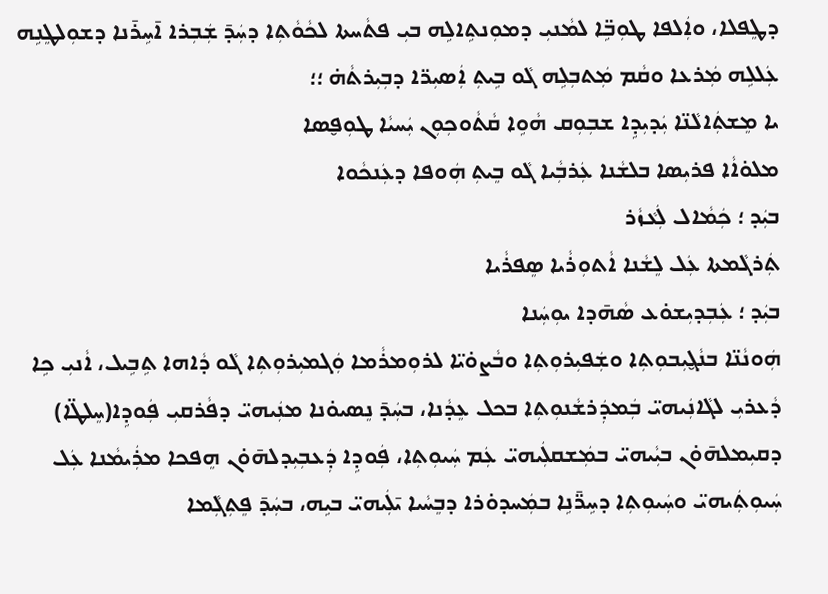ܕܛܸܦܠܐ، ܘܐܲܠܦܐ ܛܘܼܒܹ̈ܐ ܠܡܵܢܝܼ ܕܡܘܼܢܬܹܐܠܹܗ ܒܝܼ ܦܬܵܚܬܐ ܠܟܵܘܵܬܼܐ ܕܚܲܕ̄ ܫܲܒܼܪܐ ܐ̄ܚܹܪ̄ܢܐ ܕܫܘܼܠܛܸܢܹܗ ܥܲܠܠܹܗ ܡܲܪܥܐ ܘܩܵܡ ܡܲܬܒܼܠܹܗ ܓܵܘ ܒܹܝܬܼ ܐܲܣܝܼܪ̈ܐ ܕܒܼܝܼܪܬܵܗ̇ ؛؛
ܝܐ ܡܸܫܬܲܐܠܵܢ̈ܐ ܝܲܕܝܼܕܹܐ ܫܒܼܘܼܩ ܗܵܘܹܐ ܩܵܬܵܘܟܼܘܼܢ ܝܲܚܝܵܐ ܛܘܼܦ̮ܣܐ
ܡܠܘ̇ܐܵܐ ܦܪܝܼܣܐ ܒܠܫܵܢܐ ܥܲܪܒܼܵܝܐ ܓܵܘ ܒܸܝܬܼ ܗܲܘܦܐ ܕܥܲܢܟܵܘܐ
ܒܝܲܕ ؛ ܟܲܡܵܐܠ ܠܲܥܵܙܵܪ
ܬܲܪܓܵܡܬܐ ܥܲܠ ܠܸܫܵܢܐ ܐܵܬܘܼܪܵܝܐ ܣܸܦܪܵܝܐ
ܒܝܲܕ ؛ ܥܲܒܼܕܝܼܫܘ̇ܥ ܣܵܗ̄ܕܐ ܝܘܼܚܲܢܐ
ܗܲܘܢܵܢ̈ܐ ܒܢܵܓ̮ܝܼܒܘܼܬܼܐ ܘܫܲܦܝܼܪܘܼܬܼܐ ܘܒܵܨܘ̇ܝ̈ܐ ܠܪܘܼܡܪܵܡܐ ܘܲܓܡܝܼܪܘܼܬܼܐ ܓܵܘ ܕܵܐܗܐ ܬܹܒܹܝܠ، ܐܵܢܝܼ ܟܹܐ ܕܵܥܪܝܼ ܠܓܵܐܢܲܝܗܝ̈ ܒܲܡܕܲܪܫܵܢܘܼܬܼܐ ܒܟܠ ܥܸܕܵܢܐ، ܒܚܲܕ̄ ܢܸܣܝܘ̇ܢܐ ܡܢܲܝܗܝ̈ ܕܦܵܪܩܝܼ ܦܲܘܕܹܐ(ܚܸܠܛ̈ܐ) ܕܩܝܼܡܠܗ̄ܘ̇ܢ ܒܝܼܵܝܗܝ̈ ܒܡܲܫܩܠܲܝܗܝ̈ ܥܲܡ ܚܲܝܘܼܬܼܐ، ܦܲܘܕܹܐ ܕܲܥܒܼܝܼܕܠܗ̄ܘ̇ܢ ܗܸܦܟܐ ܡܪܲܝܡܵܢܐ ܥܲܠ ܚܲܝܘܼܬܲܝܗܝ̈ ܘܚܲܝܘܼܬܼܐ ܕܚܹܪ̈̄ܢܹܐ ܒܡܲܚܕܘ̇ܪܐ ܕܒܸܚܵܝܐ ܝ̄ܠܲܝܗܝ̈ ܒܝܹܗ، ܒܚܲܕ̄ ܦܸܬܼܓܼܵܡܐ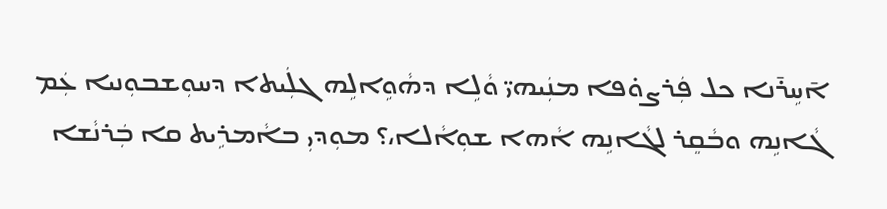ܐ̄ܚܹܪ̄ܢܐ ܟܠ ܦܲܪܨܘ̇ܦܐ ܡܢܲܝܗܝ̈ ܘܵܠܹܐ ܕܗܵܘܹܐܠܹܗ ܓܠܲܝܬܐ ܕܚܘܼܫܒܘܼܢܝܐ ܥܲܡ ܓܵܐܢܹܗ ܘܒܵܩܸܪ ܠܓܵܐܢܹܗ ܐܵܗܐ ܫܘܼܐܵܠܐ،؟ ܡܘܼܕܝܼ ܒܐܵܡܪܹܝܬ ܩܐ ܒܲܪܢܵܫܐ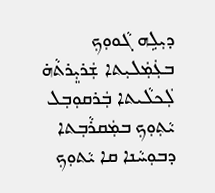ܕܝܼܠܹܗ ܓܵܘܘܼܟܼ ܒܥܲܡܲܠܝܼܬܐ ܫܲܪܝܼܸܪܬܵܗ̇ ܠܲܟܠܵܝܬܐ ܒܲܪܩܘܼܒܼܠ ܝܵܬܼܘܼܟܼ ܒܡܲܩܪܵܒܼܬܐ ܕܒܘܼܚܵܢܐ ܩܐ ܝܵܬܘܼܟܼ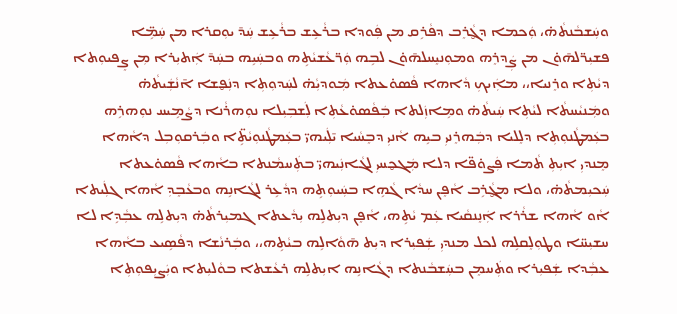ܘܚܲܫܒܵܢܬܵܗ̇، ܘܲܟܡܐ ܕܓ̮ܵܪܸܒ ܕܦܵܪܹܩ ܡܢ ܦܲܘܕܐ ܒܪܵܥܹܫ ܒܪܵܥܹܫ ܚܲܕ̄ ܝܘܼܩܪܐ ܡܢ ܚܲܡܹ̈ܐ ܦܫܝܼܪ̈ܠܗ̄ܘ̇ܢ ܡܢ ܨܲܕܪܸܗ ܘܡܘܼܢܝܸܚܠܗ̄ܘ̇ܢ ܠܒܹܗ ܘܲܪ̈ܥܵܫܝܵܬܹܗ ܘܒܚܲܝܹܗ ܒܚܲܕ̄ ܐܲܬܝܼܪܐ ܡܼܢ ܨܸܦܝܘܼܬܐ ܕܝܵܬܼܐ ܘܪܸܢܝܐ،، ܡܐܲܝܟܼ ܕܵܐܗܐ ܦܵܣܘ̇ܥܬܐ ܡܲܘܕܝܼܵܗ̇ ܠܚܲܕܘܼܬܼܐ ܕܢܲܦ̮ܫܐ ܐ̄ܢܵܫܲܝܬܵܗ̇ ܘܡܲܢܝܵܚܬܵܐ ܠܝܵܬܼܐ ܚܲܝܬܵܗ̇ ܘܡܹܐܙܲܠܬܐ ܒܲܦܵܣܘ̇ܥܵܬܼܐ ܠܲܫܒܼܝܼܠܐ ܢܘܼܗܪܵܢܐ ܕܨܵܡܹܝܚ ܢܘܼܗܪܹܗ ܒܥܲܡܛܵܢܘܼܬܼܐ ܕܠܸܠܝܐ ܕܒܲܗܪܸܢܝܼ ܒܝܹܗ ܐܵܢܝܼ ܕܒܸܚܵܝܐ ܝ̄ܠܲܝܗܝ̈ ܒܥܲܡܛܵܢܘܼܝܵܬܹ̈ܐ ܘܒܲܪܩܘܼܒܼܠ ܕܐܵܗܐ ܡܸܢܕܝܼ ܐܝܼܬܼ ܬܵܡܐ ܦܲܨܘ̇ܦ̈ܐ ܕܠܐ ܡܲܓܟ̮ܚܝܼ ܠܓܵܐܢܲܝܗܝ̈ ܒܬܲܚܡܵܢܬܐ ܒܐܵܗܐ ܦܵܣܘ̇ܥܬܐ ܚܲܟܝܼܡܬܵܗ̇، ܘܠܐ ܡܓ̮ܵܪܹܒ ܐܵܦܸܢ ܚܕܵܐ ܓܵܗܹܐ ܒܚܲܝܘܼܬܹܗ ܕܕܵܥܹܪ ܠܓܵܐܢܹܗ ܘܒܥܵܒܸܕܼ ܐܵܗܐ ܓܠܲܝܬܐ ܐܵܘ ܐܵܗܐ ܫܪܵܪܐ ܐܲܢܸܢܩܵܝܐ ܥܲܡ ܝܵܬܹܗ، ܐܵܦܸܢ ܕܝܼܬܠܹܗ ܝܼܕܵܥܬܐ ܓܡܝܼܪܬܵܗ̇ ܕܝܼܬܠܹܗ ܥܒܼܵܕܹܐ ܠܐ ܚܫܝܼܚ̈ܐ ܘܛܘܼܠܸܩܠܹܗ ܠܟܠ ܡܢܕܝܼ ܫܲܦܝܼܪܐ ܕܝܼܬ ܗ̄ܘܵܐܠܹܗ ܒܝܵܬܹܗ،، ܘܒܲܪܢܵܫܐ ܕܦܵܣܹܝܥ ܒܐܵܗܐ ܥܒܼܵܕܐ ܫܲܦܝܼܪܐ ܘܬܲܚܡܸܢ ܒܚܲܫܒܵܢܬܐ ܕܓܵܐܢܹܗ ܐܝܼܬܠܹܗ ܪܥܵܫܬܐ ܒܘܵܠܝܼܬܐ ܘܝܲܨܝܼܦܘܼܬܼܐ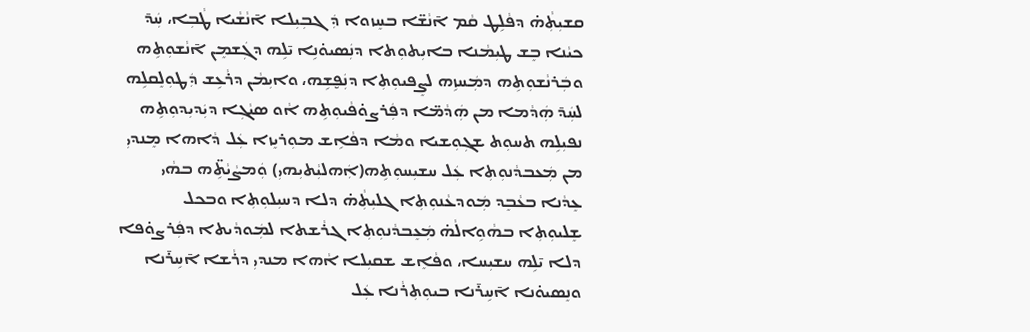ܩܫܝܼܬܼܵܗ̇ ܕܦܵܠܹܛ ܩܵܡ ܐ̄ܢܵܫ̈ܐ ܒܚܸܙܘܐ ܕܲܓܒܼܝܼܠܐ ܐ̄ܢܵܫܵܝܐ ܛܵܒܼܐ، ܚܲܕ̄ ܟܝܵܢܐ ܒܸܫ ܛܝܼܡܵܢܐ ܒܐܝܼܬܘܼܬܐ ܕܢܲܣܝܘ̇ܢܹܐ ܝ̄ܠܹܗ ܕܓܲܫܡܸܢ ܐ̄ܢܵܫܘܼܬܹܗ ܘܒܲܪܢܵܫܘܼܬܹܗ ܕܡܲܚܙܹܗ ܠܨܸܦܝܘܼܬܼܐ ܕܢܲܦ̮ܫܹܗ، ܘܐܝܼܡܵܢ ܕܪܵܥܹܫ ܕܲܛܘܼܠܸܩܠܹܗ ܠܚܲܕ̄ ܗܲܕܵܡܐ ܡܢ ܗܲܕܵܡ̈ܐ ܕܦܲܪܨܘ̇ܦܵܝܘܼܬܹܗ ܐܵܘ ܣܝܵܓܼܐ ܕܝܲܕܝܼܕܘܼܬܹܗ ܢܦܝܼܠܹܗ ܬܚܘܼܬ ܫܓܼܘܼܫܝܐ ܘܡܵܐ ܕܦܵܐܹܫ ܡܘܼܪܝܸܙܐ ܥܲܠ ܕܵܐܗܐ ܡܸܢܕܝܼ ܡܢ ܡܲܥܒܕܵܢܘܼܬܼܐ ܥܲܠ ܚܫܝܼܚܘܼܬܹܗ(ܐܲܗܠܝܼܵܬܝܼܗܝܼ) ܘܲܡܨܵܝܵܬܹ̈ܗ ܒܗܵܝ ܥܸܕܵܢܐ ܒܥܵܒܸܕ ܡܲܘܕܥܵܢܘܼܬܼܐ ܓܠܝܼܬܼܵܗ̇ ܕܠܐ ܕܚܝܼܠܘܼܬܼܐ ܘܒܟܠ ܫܸܠܝܘܼܬܼܐ ܒܗܵܘܹܐܠܵܗ̇ ܡܲܥܸܒܕܵܢܘܼܬܼܐ ܓܪܵܫܬܐ ܠܡܲܘܕܵܝܬܐ ܕܦܲܪܨܘ̇ܦܐ ܕܠܐ ܝ̄ܠܹܗ ܚܫܝܼܚܐ، ܘܦܵܐܸܫ ܫܩܝܼܠܐ ܐܵܗܐ ܡܢܕܝܼ ܕܪܵܫܐ ܐ̄ܚܹܪ̄ܢܐ ܘܢܸܣܝܘ̇ܢܐ ܐ̄ܚܹܪ̄ܢܐ ܒܝܘܼܬܼܪܵܢܐ ܥܲܠ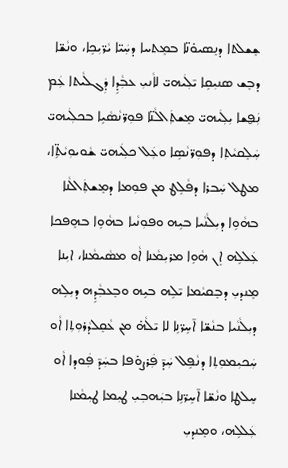ܫܸܫܠܬܐ ܕܢܸܣܝܘ̇ܢ̈ܐ ܒܡܸܬܚܐ ܕܚܲܝ̈ܐ ܝܵܪ̈ܝܼܟܹܐ، ܘܢܵܫ̈ܐ ܕܒܸܫ ܣܢܝܼܩܹܐ ܝ̄ܠܲܝܗܝ̈ ܠܐܵܢܝܼ ܥܒܼܵܕܹܐ ܕܲܓܠܵܝܬܐ ܥܲܡ ܢܲܦ̮ܫܐ ܝܼܠܲܝܗܝ̈ ܡܸܫܬܲܐܠܵܢ̈ܐ ܦܘܼܪ̈ܢܵܣܵܝܹܐ ܒܟܠܲܝܗܝ̈ ܚܲܠܸܩܝܵܬܼܐ ܕܦܘܼܪ̈ܢܵܣܹܐ ܘܥܲܠ ܟܠܲܝܗܝ̈ ܫܵܘܝܘܼܝܵܬܹ̈ܐ، ܡܛܠ ܚܲܒܪܐ ܕܦܵܠܹܛ ܡܢ ܦܘܼܡܐ ܕܡܸܫܬܲܐܠܵܢܐ ܒܗܵܘܹܐ ܕܝܼܠܵܢܵܝܐ ܒܝܹܗ ܘܦܘܼܢܵܝܐ ܒܗܵܘܹܐ ܒܗܸܦܟܐ ܥܲܠܠܹܗ ܐܸܢ ܗܵܘܹܐ ܡܪܝܼܡܵܢܐ ܐܵܘ ܡܣܵܝܡܵܢܐ، ܐܝܼܢܐ ܡܸܢܕܝܼ ܕܒܸܩܝܵܡܐ ܝ̄ܠܹܗ ܒܝܹܗ ܘܒܸܥܒܼܵܕܹܗ ܕܝܼܠܹܗ ܕܝܼܠܵܢܵܝܐ ܒܢܵܫ̈ܐ ܐ̄ܚܹܪ̈ܢܹܐ ܠܐ ܝ̄ܠܵܗ̇ ܡܢ ܥܵܩܸܠܕܵܪܘܼܬܼܐ ܐܵܘ ܚܲܟܝܼܡܘܼܬܼܐ ܕܢܵܦܹܠ ܚܲܕ̄ ܦܲܪܨܘ̇ܦܐ ܒܚܲܕ̄ ܦܲܘܕܐ ܐܵܘ ܚܸܠܛܐ ܘܢܵܫ̈ܐ ܐ̄ܚܹܪ̈ܢܹܐ ܒܝܲܗܒܼܝܼ ܛܝܼܡܐ ܛܝܼܡܵܢܐ ܥܲܠܠܹܗ، ܘܡܸܢܕܝܼ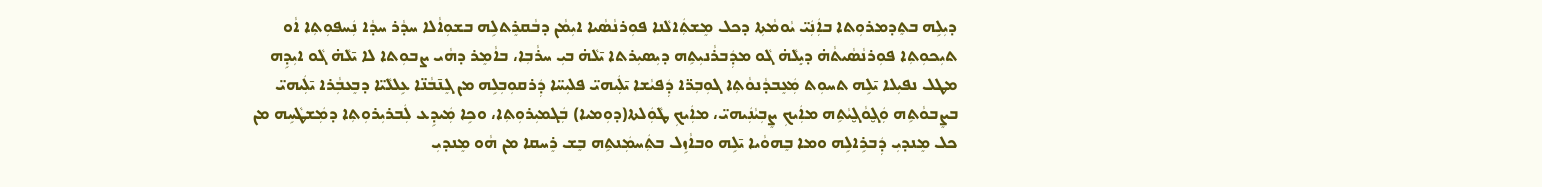ܕܝܼܠܹܗ ܒܬܸܕܡܪܘܼܬܐ ܒܐܲܢܲܝ̈ ܝܵܘܡܵܬܼܐ ܕܟܠ ܡܸܫܬܲܐܠܵܢܐ ܦܘܼܪܢܵܣܵܝܐ ܐܝܼܡܵܢ ܕܒܵܩܪܸܬܠܹܗ ܒܫܘܼܐܵܠܐ ܚܕܵܪ ܚܕܵܐ ܢܲܚܦܘܼܬܼܐ ܐܵܘ ܬܝܼܟܘܼܬܼܐ ܦܘܼܪܢܵܣܵܝܬܵܗ̇ ܕܝܼܸܠܵܗ̇ ܓܵܘ ܡܕܲܒܪܵܢܝܼܬܹܗ ܕܝܼܣܝܼܪܬܐ ܝ̄ܠܵܗ̇ ܒܝܼ ܚܪܵܒܼܐ، ܒܐܵܡܸܪ ܕܗܵܝ ܨܒܘܼܬܐ ܠܐ ܝ̄ܠܵܗ̇ ܓܵܘ ܐܝܼܕܹܗ ܡܛܠ ܢܦܝܼܠܐ ܝ̄ܠܹܗ ܬܚܘܼܬ ܡܲܥܸܒܕܵܢܘܵܬܼܐ ܓܘܼܒܼܪ̈ܐ ܕܲܦܝܵܫܐ ܝ̄ܠܲܝܗܝ̈ ܦܠܝܼܚ̈ܐ ܕܲܪܩܘܼܒܼܠܹܗ ܡܢ ܓܸܢ̄ܒܵܢ̈ܐ ܥܹܠܠܵܝ̈ܐ ܕܒܸܥܒܼܵܪܐ ܝ̄ܠܲܝܗܝ̈ ܒܨܸܒܘܵܬܹܗ ܘܲܓ̮ܘܵܓ̮ܝܵܬܹܗ ܡܐܲܝܟܼ ܨܸܒܼܝܵܢܲܝܗܝ̈، ܡܐܲܝܟܼ ܛܵܘܲܠܬܐ(ܕܘܼܡܝܐ) ܒܲܓܡܝܼܪܘܼܬܼܐ، ܘܟܹܐ ܡܲܝܕܹܥ ܠܲܒܪܝܼܪܘܼܬܼܐ ܕܡܲܫܛܵܚܹܗ ܡܢ ܟܠ ܡܸܢܕܝܼ ܕܲܒܪܹܐܠܹܗ ܘܡܐ ܒܸܗܘܵܝܐ ܝ̄ܠܹܗ ܘܒܐܵܙܹܠ ܒܬܲܚܡܲܢܬܹܗ ܒܸܫ ܪܸܚܩܐ ܡܢ ܗܵܘ ܡܸܢܕܝܼ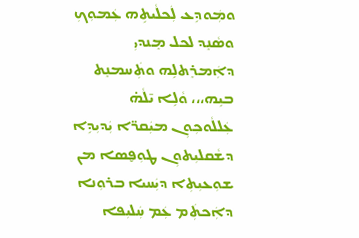ܘܡܲܘܕܹܥ ܠܲܟܠܵܝܬܹܗ ܥܲܡܘܼܟܼ ܘܣܵܢܸܕ ܠܟܠ ܡܸܢܕܝܼ ܕܐܲܡܪܸܬܠܹܗ ܘܬܲܚܡܢܸܬ ܒܝܹܗ،،، ܘܵܠܹܐ ܝ̄ܠܵܗ̇ ܥܲܠܠܵܘܟܼܘܼܢ ܡܝܲܩܪ̈ܐ ܝܲܕܝܼܕܹܐ ܕܫܵܩܠܝܼܬܘܼܢ ܛܘܼܦ̮ܣܐ ܡܢ ܫܘܼܥܝܼܬܼܐ ܕܝܲܚܝܐ ܒܪܘܼܢܐ ܕܐܲܟܬܲܡ ܥܲܡ ܚܲܠܝܼܦܐ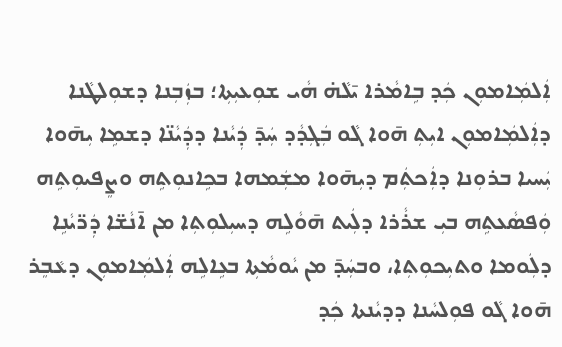ܐܲܠܡܲܐܡܘܼܢ ܟܲܕ ܒܹܐܡܵܪܐ ܝ̄ܠܵܗ̇ ܗܵܝ ܫܘܼܥܝܼܬܼܐ؛ ܒܙܲܒܼܢܐ ܕܫܘܼܠܛܵܢܐ ܕܐܲܠܡܲܐܡܘܼܢ ܐܝܼܬܼ ܗ̄ܘܐ ܓܵܘ ܒܲܓܼܕܵܕ ܚܲܕ̄ ܕܲܝܵܢܐ ܕܕܲܝܵܢ̈ܐ ܕܫܡܹܐ ܝܼܗ̄ܘܐ ܝܲܚܝܐ ܒܪܘܼܢܐ ܕܐܲܟܬܲܡ ܕܝܼܗ̄ܘܐ ܡܫܲܡܗܐ ܒܟܹܐܢܘܼܬܹܗ ܘܨܸܦܝܘܼܬܹܗ ܘܲܦܣܵܥܬܹܗ ܒܝܼ ܫܪܵܪܐ ܕܠܲܝܬ ܗ̄ܘܵܠܹܗ ܕܚܝܼܠܘܼܬܼܐ ܡܢ ܐ̄ܢܵܫ̈ܐ ܕܲܪ̈ܝܵܢܹܐ ܕܠܲܘܡܐ ܘܬܝܼܟܘܼܬܼܐ، ܘܒܚܲܕ̄ ܡܢ ܝܵܘܡܵܬܼܐ ܒܥܹܐܠܹܗ ܐܲܠܡܲܐܡܘܼܢ ܕܥܵܒܸܪ ܗ̄ܘܐ ܓܵܘ ܦܘܼܠܚܵܢܐ ܕܕܝܵܢܬܐ ܟܲܕ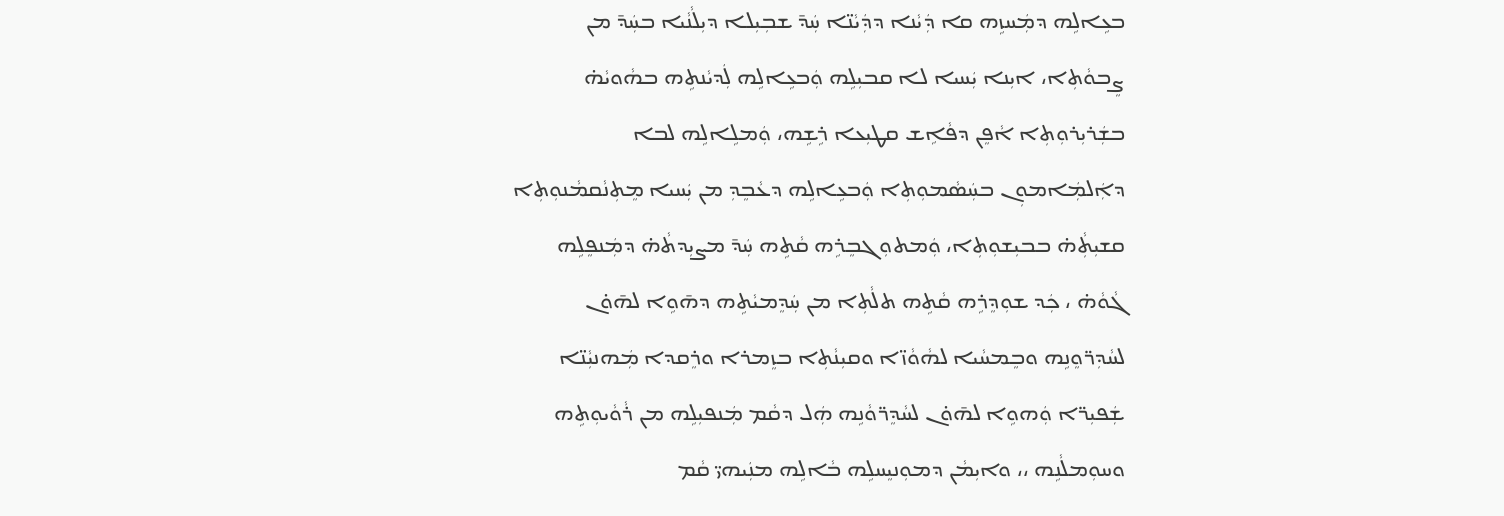ܒܥܹܐܠܹܗ ܕܡܲܚܙܹܗ ܩܐ ܕܲܝܵܢܐ ܕܕܲܝܵܢ̈ܐ ܚܲܕ̄ ܫܒܼܝܼܠܐ ܕܝܼܠܵܢܵܝܐ ܒܚܲܕ̄ ܡܢ ܨܸܒܘܵܬܼܐ، ܐܝܼܢܐ ܝܲܚܝܐ ܠܐ ܩܒܝܼܠܹܗ ܘܲܒܥܹܐܠܹܗ ܠܲܕܝܵܢܬܹܗ ܒܗܵܘܝܵܗ̇ ܒܫܲܪܝܼܪܘܼܬܼܐ ܐܵܦܸܢ ܕܦܵܐܹܫ ܩܛܝܼܥܐ ܪܹܫܹܗ، ܘܲܡܠܹܐܠܹܗ ܠܒܐ ܕܐܲܠܡܲܐܡܘܼܢ ܒܚܲܣܵܡܘܼܬܼܐ ܘܲܒܥܹܐܠܹܗ ܕܥܵܒܸܕܼ ܡܢ ܝܲܚܝܐ ܡܸܬܼܢܵܩܡܵܢܘܼܬܼܐ ܩܫܝܼܬܼܵܗ̇ ܒܒܝܼܫܘܼܬܼܐ، ܘܲܡܬܘܼܓܒܸܪܹܗ ܩܵܬܹܗ ܚܲܕ̄ ܡܨܝܼܕܬܵܗ̇ ܕܡܲܢܦܸܠܹܗ ܓܵܘܵܗ̇ ، ܟܲܕ ܫܘܼܕܸܪܹܗ ܩܵܬܹܗ ܬܠܵܬܼܐ ܡܢ ܚܲܕܸܡܝܵܬܹܗ ܕܗ̄ܘܹܐ ܠܗ̄ܘ̇ܢ ܠܚܵܕܼܪ̈ܘܸܢܹܗ ܘܒܸܡܚܵܝܐ ܠܗܵܘܵܙ̈ܐ ܘܩܝܼܢܵܬܼܐ ܒܙܸܡܪܐ ܘܪܸܩܕܐ ܡܲܗܢܝܼܵܢ̈ܐ ܫܲܦܝܼܪ̈ܐ ܘܲܗܘܹܐ ܠܗ̄ܘ̇ܢ ܠܚܵܕܸܪ̈ܘܵܢܹܗ ܗܲܠ ܕܩܵܡ ܡܲܢܦܝܼܠܹܗ ܡܢ ܪܵܘܵܝܘܼܬܹܗ ܘܚܘܼܡܠܵܢܹܗ ،، ܘܐܝܼܡܵܢ ܕܡܘܼܢܝܸܚܠܹܗ ܒܵܐܠܹܗ ܡܢܲܝܗܝ̈ ܩܵܡ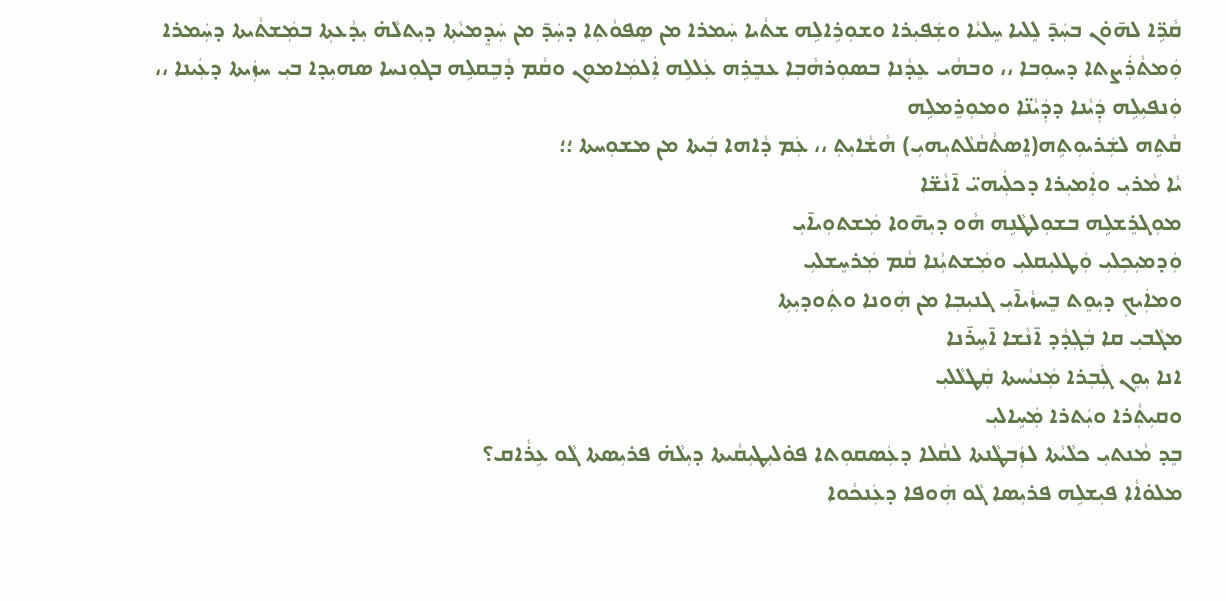ܩܵܪܹ̈ܐ ܠܗ̄ܘ̇ܢ ܒܚܲܕ̄ ܠܸܠܝܐ ܚܸܠܝܵܐ ܘܫܲܦܝܼܪܐ ܘܫܘܼܪܹܐܠܹܗ ܫܬܵܝܐ ܚܲܡܪܐ ܡܢ ܣܸܦܘܵܬܼܐ ܕܚܲܕ̄ ܡܢ ܚܲܕܸܡܝܵܬܼܐ ܕܝܼܬܠܵܗ̇ ܝܼܕܵܥܬܼܐ ܒܡܲܫܬܵܝܬܐ ܕܚܲܡܪܐ ܘܲܡܬܵܪܲܨܬܐ ܕܚܘܼܒܐ ،، ܘܒܗܵܝ ܥܸܕܵܢܐ ܒܣܘܼܪܗܵܒܼܐ ܥܒܸܪܹܗ ܥܲܠܠܹܗ ܐܲܠܡܲܐܡܘܼܢ ܘܩܵܡ ܕܵܒܸܩܠܹܗ ܒܓܘܼܢܚܐ ܣܗܝܼܕܐ ܒܝܼ ܚܙܲܝܬܐ ܕܥܲܝܢܐ ،، ܘܲܢܦܝܼܠܹܗ ܕܲܝܵܢܐ ܕܕܲܝܵܢ̈ܐ ܘܡܘܼܪܸܡܠܹܗ
ܩܵܬܹܗ ܠܫܲܪܝܘܼܬܹܗ(ܐܸܣܬܵܩܵܠܵܬܝܼܗܝܼ) ܗܵܫܵܐܝܼܬܼ ،، ܥܲܡ ܕܵܐܗܐ ܒܲܝܬܐ ܡܢ ܡܫܘܼܚܬܐ ؛؛
ܝܵܐ ܡܵܪܝܼ ܘܐܲܡܝܼܪܐ ܕܟܠܲܝܗܝ̈ ܐ̄ܢܵܫ̈ܐ
ܡܘܼܓܪܸܫܠܹܗ ܒܫܘܼܠܛܵܢܹܗ ܗܵܘ ܕܝܼܗ̄ܘܐ ܡܲܫܬܘܼܝܐ̄ܝܼ
ܘܲܕܡܝܼܟܼܠܝܼ ܘܲܛܠܝܼܩܠܝܼ ܘܡܲܫܬܝܼܵܢܐ ܩܵܡ ܡܲܪܚܸܫܠܝܼ
ܘܡܐܲܝܟܼ ܕܝܼܘܸܬ ܒܸܚܙܵܝܐ̄ܝܼ ܓܢܝܼܒܼܐ ܡܢ ܗܲܘܢܐ ܘܬܲܘܕܝܼܬܼܐ
ܡܓܵܒܝܼ ܩܐ ܒܲܓܼܕܵܕ ܐ̄ܢܵܫܐ ܐ̄ܚܹܪ̄ܢܐ
ܐܢܐ ܝܼܘܸܢ ܓܲܒܼܪܐ ܡܲܢܝܵܚܬܐ ܩܲܛܠܵܠܝܼ
ܘܩܝܼܬܼܵܪܐ ܘܝܲܬܪܐ ܡܲܚܹܐܠܝܼ
ܒܸܕ ܡܵܢܬܝܼ ܟܠܵܝܵܬܐ ܠܙܲܒܛܵܢܬܐ ܠܩܵܠܐ ܕܥܲܣܩܘܼܬܐ ܦܘ̇ܠܝܼܛܝܼܩܵܝܬܐ ܕܝܼܠܵܗ̇ ܦܪܝܼܣܬܐ ܓܵܘ ܥܹܪܵܐܩ؟
ܡܠܘ̇ܐܵܐ ܦܝܼܫܠܹܗ ܦܪܝܼܣܐ ܓܵܘ ܗܲܘܦܐ ܕܥܲܢܟܵܘܐ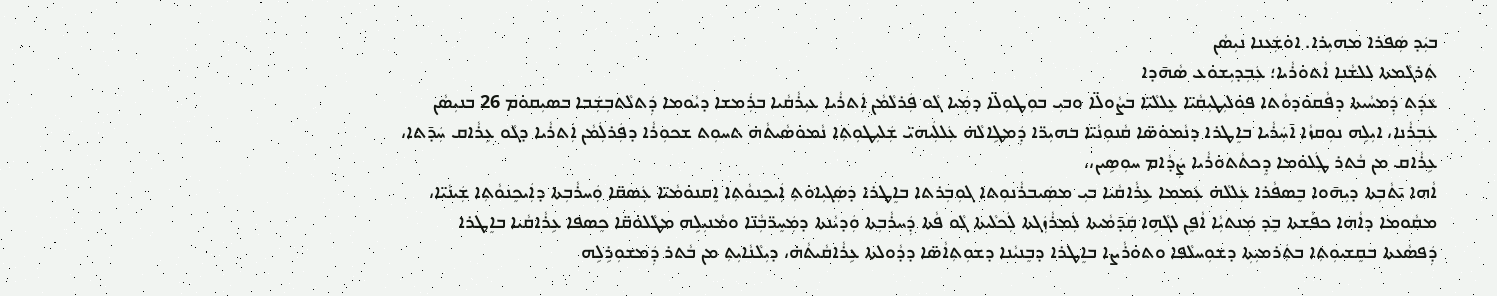ܒܝܲܕ ܣܲܦܪܐ ܡܗܝܼܪܐ. ܐܘ̇ܫܲܥܢܐ ܢܝܼܣܵܢ
ܬܲܪܓܵܡܬܐ ܠܠܫܵܢܐ ܐܵܬܘ̇ܪܵܝܐ؛ ܥܲܒܼܕܝܼܫܘ̇ܥ ܣܵܗ̄ܕܐ
ܥܵܕܲܬ ܕܲܡܚܵܝܬܐ ܕܦܵܩܘ̇ܕܘܵܬܐ ܦܘ̇ܠܝܼܛܝܼܩܵܝ̈ܐ ܥܸܠܠܵܝ̈ܐ ܒܨܵܘܠ̈ܐ ܘܒܝܼ ܒܘܼܛܘܼܠ̈ܐ ܕܡܲܝܐ ܓܵܘ ܦܲܪܠܵܡܵܢ ܐܲܬܪܵܝܐ ܥܝܼܪܵܩܵܝܐ ܒܪܲܡܫܐ ܕܝܵܘܡܐ ܕܲܬܠܵܬܒܼܫܲܒܐ ܒܣܝܼܩܘ̇ܡ 26 ܒܢܝܼܣܵܢ ܥܲܒܼܪܵܢܐ، ܐܝܼܠܹܗ ܢܘܼܩܙܵܐ ܐ̄ܚܲܪܵܝܐ ܒܐܸܛܪܐ ܕܢܵܡܘ̇ܣ̈ܐ ܩܵܢܘܼܢܵܝ̈ܐ ܒܗܝܼܪ̈ܐ ܕܲܡܛܹܐܠܵܗ̇ ܥܲܠܠܲܝܗܝ̈ ܫܲܠܝܼܛܘܼܬܼܐ ܢܵܡܘ̇ܣܵܝܬܵܗ̇ ܬܚܘܼܬ ܫܟܘܼܪܵܐ ܕܦܲܪܠܲܡܵܢ ܐܲܬܪܵܝܐ ܕܓܵܘ ܥܹܪܵܐܩ ܚܲܕ̄ܬܐ، ܥܹܪܵܐܩ ܡܢ ܒܵܬܪ ܛܲܠܘ̇ܡܐ ܕܸܟܬܵܬܘ̇ܪܵܝܐ ܨܲܕܵܐܡ ܚܘܼܣܹܝܢ،،
ܐܵܗܐ ܝ̄ܬܵܒܼܬܐ ܕܝܼܗ̄ܘܐ ܒܸܣܦܵܪܐ ܥܲܠܠܵܗ̇ ܥܲܡܡܐ ܥܹܪܵܐܩܵܝܐ ܒܝܼ ܡܣܲܝܒܪܵܢܘܼܬܐ ܓܘܼܒܼܪܬܐ ܒܐܸܛܪܐ ܕܣܲܓܝܼܐܘ̇ܬܼ ܐܲܝܟܸܢܘܵܬܼܐ ܐܸܩܢܘ̇ܡܵܝ̈ܐ ܥܲܣܩ̈ܐ ܘܲܚܪܵܒܼܬܐ ܕܐܲܝܟܸܢܘܵܬܼܐ ܫܲܝܢܵܝ̈ܐ، ܡܩܵܘܡܐ ܕܐܵܗܐ ܟܦܵܫܬܐ ܒܸܕ ܡܲܢܬܝܼܵܐ ܐܵܦܸܢ ܠܓܵܗܹܐ ܩܲܕ̄ܡܵܝܬܐ ܠܲܡܪܵܙܲܓܬܐ ܠܲܟܠܵܝܬܐ ܓܵܘ ܦܵܬܐ ܕܲܚܪܵܒܼܬܐ ܘܲܕܝܵܢܬܐ ܕܡܲܚܸܪ̈ܒܼܵܢ̈ܐ ܘܡܵܢܝܼܠܹܗ ܡܛܵܠܘ̇ܩ̈ܐ ܟܸܣܦܐ ܥܹܪܵܐܩܵܝܐ ܒܐܸܛܪܐ ܕܲܦܣܵܥܬܐ ܒܩܸܫܝܘܼܬܼܐ ܒܬܲܪܡܝܼܬܼܐ ܕܫܘܼܚܠܵܦܐ ܘܬܘ̇ܪܵܨܐ ܒܐܸܛܪܐ ܕܒܸܢܝܵܢܐ ܕܫܘܼܬܼܐܵܣ̈ܐ ܕܕܵܘܠܬܐ ܥܹܪܵܐܩܵܝܬܵܗ̇، ܕܝܼܠܵܢܵܐܝܼܬܼ ܡܢ ܒܵܬܪ ܕܲܡܫܘܼܪܹܠܹܗ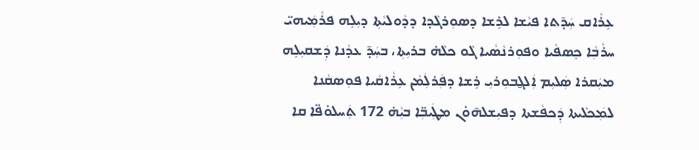ܥܹܪܵܐܩ ܚܲܕ̄ܬܐ ܦܝܵܫܐ ܠܪܹܫܐ ܕܣܘܼܪܓܵܕܐ ܕܕܵܘܠܝܵܬܼܐ ܕܝܼܠܹܗ ܦܪܵܡܲܝܗܝ̈ ܚܪܵܒܼܵܐ ܟܸܣܦܵܝܐ ܘܦܘܼܪܢܵܣܵܝܐ ܓܵܘ ܟܠܵܗ̇ ܒܪܝܼܬܼܐ، ܒܚܲܕ̄ ܥܕܵܢܐ ܕܲܫܩܝܼܠܹܗ ܡܝܲܩܪܐ ܣܲܠܝܼܡ ܐܲܠܓ̮ܒܘܼܪܝܼ ܪܹܫܐ ܕܦܲܪܠܲܡܵܢ ܥܹܪܵܐܩܵܝܐ ܦܘܼܣܩܵܢܐ ܠܡܲܟܠܵܝܬܐ ܕܲܟܦܵܫܬܐ ܕܦܝܼܫܠܗ̄ܘ̇ܢ ܡܛܲܝܒܼ̈ܐ ܒܝܼܵܗ̇ 172 ܬܲܚܠܘ̇ܦ̈ܐ ܩܐ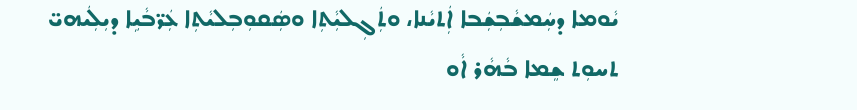ܝܵܘܡܐ ܕܚܲܡܫܵܒܼܫܲܒܐ ܐܲܬܝܵܢܐ، ܘܬܲܓܼܠܝܼܵܬܼܐ ܘܣܲܩܘܼܒܼܠܝܵܬܼܐ ܥܲܪ̈ܒܵܝܹܐ ܕܝܼܠܲܝܗܝ̈ ܬܚܘܼܬ ܫܸܡܐ ܒܵܗܵܪ ܐܵܘ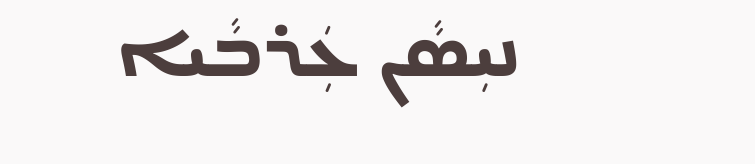ܢܝܼܣܵܢ ܥܲܪܒܵܝܐ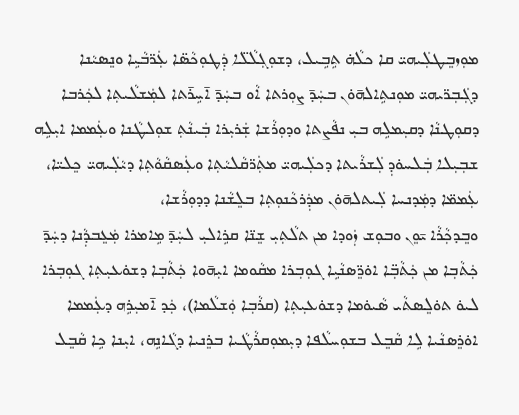ܡܘܼܙܒܸܛܠܲܝܗܝ̈ ܩܐ ܟܠܵܗ̇ ܬܹܒܹܝܠ، ܕܫܘܼܓܼܠܵܠ̈ܐ ܕܲܛܘܼܟܵܣ̈ܐ ܥܲܪ̈ܒܵܝܹܐ ܘܢܸܣܝܵܢܐ ܕܓܲܒܼܪ̈ܝܗܝ̈ ܡܘܼܢܬܹܐܠܗ̄ܘ̇ܢ ܒܚܲܕ̄ ܨܘܼܪܬܐ ܐܵܘ ܒܚܲܕ̄ ܐ̄ܚܹܪ̄ܬܐ ܠܡܲܫܠܵܝܬܼܐ ܠܟܲܪܒܐ ܕܩܘܼܛܢܵܐ ܕܩܝܼܡܠܹܗ ܒܝܼ ܢܦܵܨܬܐ ܘܕܘܼܪܵܫܐ ܫܲܪܝܼܪܐ ܒܲܝܢܵܬܼ ܫܘܼܠܛܵܢܐ ܘܥܲܡܡܐ ܐܝܼܠܹܗ ܫܒܼܝܼܠܐ ܒܲܠܚܘ̇ܕܼ ܠܲܫܪܵܝܬܐ ܕܟܠܲܝܗܝ̈ ܡܬܲܪ̈ܩܵܠܝܵܬܼܐ ܘܥܲܣܩܵܘܵܬܼܐ ܕܝܵܠܲܝܗܝ̈ ܟܸܠܝ̈ܐ،
ܥܲܡܡ̈ܐ ܕܡܲܕܢܚܐ ܠܲܝܬܠܗ̄ܘ̇ܢ ܡܕܲܪܟܵܢܘܼܬܼܐ ܒܠܸܫܵܢܐ ܕܕܘܼܪܵܫܐ،
ܘܒܸܕܟܼܵܪܵܐ ܝ̄ܘܸܢ ܘܒܘܼܫ ܙܲܘܕܐ ܡܢ ܬܠܵܬܼܝܼ ܫܸܢ̈ܐ ܩܪܹܐܠܝܼ ܠܚܲܕ̄ ܡܹܐܡܪܐ ܡܲܥܸܒܕܼܵܢܐ ܕܚܲܕ̄ ܟܲܬܵܒܼܐ ܡܢ ܟܲܬܵܒܼ̈ܐ ܐܘ̇ܪܸ̈ܣܢܵܝܹܐ ܓܘܼܒܼܪܐ ܡܩܵܘܡܐ ܐܝܼܗ̄ܘܐ ܟܲܬܵܒܼܐ ܕܫܘ̇ܥܝܼܬܼܐ ܓܘܼܒܼܪܐ ܠܝܘ̇ ܬܘ̇ܠܸܣܬܵܝ ܣܵܝܘ̇ܡܐ ܕܫܘ̇ܥܝܼܬܼܐ (ܩܪܵܒܼܐ ܘܲܫܠܵܡܐ)، ܟܲܕ ܐ̄ܡܝܼܪܹܗ ܕܥܲܡܡܐ ܐܘ̇ܪܸܣܢܵܝܐ ܠܹܐ ܩܵܒܸܠ ܒܫܘܼܚܠܵܦܐ ܕܝܼܡܘܼܩܪܵܛܵܝܐ ܒܪܸܢܝܐ ܕܓܵܐܢܹܗ، ܐܝܼܢܐ ܟܹܐ ܩܵܒܸܠ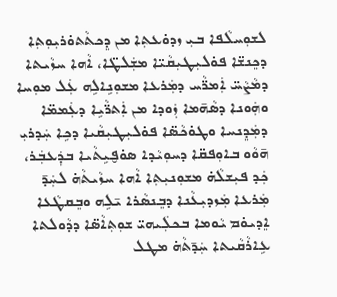ܠܫܘܼܚܠܵܦܐ ܒܝܼ ܙܕܘ̇ܥܬܼܐ ܡܢ ܕܸܟܬܵܬܘ̇ܪܝܼܘܼܬܼܐ ܕܟܸܢܫ̈ܐ ܦܘ̇ܠܝܼܛܝܼܩܵܝ̈ܐ ܡܫܲܠܛ̈ܐ، ܐܵܗܐ ܚܙܵܝܬܐ ܕܡܵܨܵܚ̈ ܐܲܡܪ̈ܵܚ ܕܡܲܪܥܐ ܡܫܘܼܢܹܐܠܹܗ ܥܲܠ ܡܘܼܚܐ ܘܗܲܘܢܐ ܕܣܵܗ̄ܡܐ ܙܲܘܕܐ ܡܢ ܐܲܬܪ̈ܵܝܹܐ ܕܥܲܡܡ̈ܐ ܕܡܲܕܸܢܚܐ ܘܛܘ̇ܟܵܣ̈ܐ ܦܘ̇ܠܝܼܛܝܼܩܵܝܐ ܕܟܹܐ ܚܲܕܪܝܼ ܗ̄ܘܵܘ ܒܐܘܼܦܩ̈ܐ ܕܚܘܼܝܵܕܐ ܣܘ̇ܦ̮ܝܹܬܵܝܐ ܒܕܲܥܒܲܪ، ܟܲܕ ܦܝܼܫܠܵܗ̇ ܡܫܘܼܢܝܼܬܼܐ ܐܵܗܐ ܚܙܵܝܬܵܗ̇ ܠܚܲܕ̄ ܡܲܪܥܐ ܡܲܙܕܝܼܥܵܢܐ ܕܒܸܢܣܵܪܐ ܝ̄ܠܹܗ ܘܒܸܩܛܵܥܐ ܐܸܕܝܘ̇ܡ ܝܵܘܡܐ ܒܟܠܲܝܗܝ̈ ܫܘܼܬܼܐܵܣ̈ܐ ܕܕܵܘܠܬܐ ܥܹܐܪܵܩܵܝܬܐ ܚܲܕ̄ܬܵܗ̇ ܡܛܠ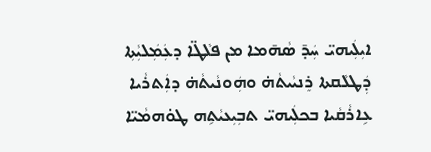ܐܝܼܠܲܝܗܝ̈ ܚܲܕ̄ ܣܵܗ̄ܡܐ ܡܢ ܦܠܵܛ̈ܐ ܕܥܲܡܲܠܝܼܵܬܼܐ ܕܲܛܠܵܩܬܐ ܪܸܢܝܵܝܬܵܗ̇ ܘܗܲܘܢܵܝܬܵܗ̇ ܕܐܲܬܪܵܝܐ ܥܹܐܪܵܩܵܝܐ ܒܟܠܲܝܗܝ̈ ܬܒܼܝܼܥܝܵܬܹܗ ܛܘ̇ܗܡܵܝ̈ܐ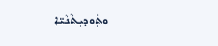ܘܬܲܘܕܝܼܬܵܢܵܝ̈ܐ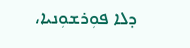ܕܠܐ ܦܘܼܪܫܘܼܢܝܐ،